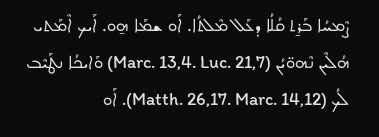ܨܶܡܚܳܐ ܒܰܪ̱ܬ ܩܳܠܳܐ ܕܥܰܠ ܡܶܠܬܳܐ. ܐܰܘ ܫܡܰܐ ܗ̱ܘ. ܐܰܝܟ ܐܶܡܰܬܝ ܗܳܠܶܝܢ ܢܶܗܘ̈ܝܳܢ (Marc. 13,4. Luc. 21,7) ܘܰܐܝܟܳܐ ܢܛܰܝܶܒ ܠܳܟ (Matth. 26,17. Marc. 14,12). ܐܰܘ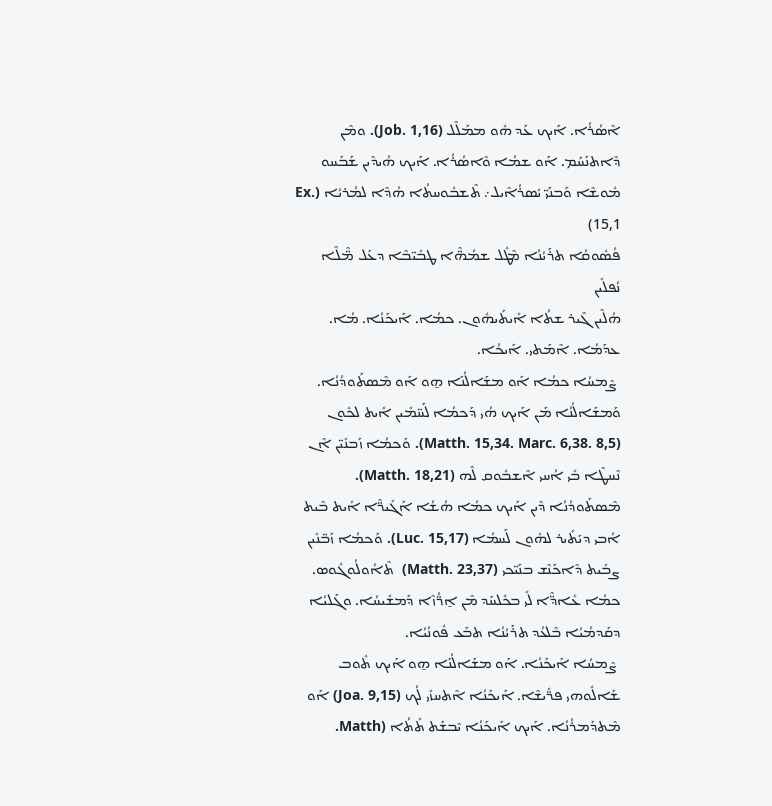ܐܶܣܳܪܳܐ. ܐܰܝܟ ܥܰܕ ܗܽܘ ܡܡܰܠܶܠ (Job. 1,16). ܘܡܶܢ ܕܶܐܬܢܰܚܰܡ. ܐܰܘ ܫܡܳܐ ܘܶܐܣܳܪܳܐ. ܐܰܝܟ ܗܳܝܕܶܝܢ ܫܰܒܰܚܘ ܡܽܘܫܶܐ ܘܰܒܢܰܝ̈ ܝܺܣܪܳܐܶܝܠ܇ ܬܶܫܒܽܘܚܬܳܐ ܗܳܕܶܐ ܠܡܳܪܝܳܐ (Ex. 15,1)
ܦܳܣܽܘܩܳܐ ܬܪܰܝܳܢܳܐ ܡܶܛܽܠ ܫܡܳܗ̈ܶܐ ܛܒܺܝ̈ܒܶܐ ܕܥܰܠ ܡ̈ܶܠܶܐ ܢܳܦܠܺܝܢ
ܗܳܠܶܝܢ ܓܶܝܪ ܫܬܳܐ ܐܺܝܬܰܝܗܽܘܢ. ܟܡܳܐ. ܐܰܝܟܰܢܳܐ. ܡܳܐ. ܥܕܰܡܳܐ. ܐܶܡܰܬܝ. ܐܰܝܟܳܐ.
 ܨܶܡܚܳܐ ܟܡܳܐ ܐܰܘ ܡܫܰܐܠܳܢܰܐ ܗ̱ܘ ܐܰܘ ܡܶܣܬܰܘܕܳܢܳܐ. ܘܰܡܫܰܐܠܳܢܳܐ ܡܰܢ ܐܰܝܟ ܗܳܝ ܕܰܟܡܳܐ ܠܰܚ̈ܡܺܝܢ ܐܺܝܬ ܠܟܽܘܢ (Matth. 15,34. Marc. 6,38. 8,5). ܘܰܟܡܳܐ ܙܰܒܢܺܝ̈ܢ ܐܶܢ ܢܶܚܛܶܐ ܒܺܝ ܐܳܚܝ ܐܶܫܒܽܘܩ ܠܶܗ (Matth. 18,21). ܡܶܣܬܰܘܕܳܢܳܐ ܕܶܝܢ ܐܰܝܟ ܟܡܳܐ ܗܳܫܳܐ ܐܰܓܺܝܪ̈ܶܐ ܐܺܝܬ ܒܶܝܬ ܐܳܒܝ ܕܝܰܬܺܝܪ ܠܗܽܘܢ ܠܰܚܡܳܐ (Luc. 15,17). ܘܰܟܡܳܐ ܙܰܒ̈ܢܺܝܢ ܨܒܺܝܬ ܕܶܐܟܰܢܶܫ ܒܢܰܝ̈ܟܝ (Matth. 23,37)  ܬܶܐܳܘܠܳܘܓܽܘܣ. ܟܡܳܐ ܥܺܐܕ̈ܶܐ ܠܺܝ ܒܟܽܠܚܰܕ ܡܶܢ ܐ̱ܪ̈ܳܙܶܐ ܕܰܡܫܺܝܚܳܐ. ܘܓܰܠܝܳܐ ܕܩܰܕܡܳܝܳܐ ܒܶܠܥܳܕ ܬܪܰܝܳܢܳܐ ܬܒܰܥ ܦܽܘܢܳܝܳܐ.
 ܨܶܡܚܳܐ ܐܰܝܟܰܢܳܐ. ܐܰܘ ܡܫܰܐܠܳܢܰܐ ܗ̱ܘ ܐܰܝܟ ܬܽܘܒ ܫܰܐܠܽܘܗܝ ܦܪ̈ܺܝܫܶܐ. ܐܰܝܟܰܢܳܐ ܐܶܬܚܙܺܝ ܠܳܟ (Joa. 9,15) ܐܰܘ ܡܶܬܕܰܡܪܳܢܳܐ. ܐܰܝܟ ܐܰܝܟܰܢܳܐ ܝܶܒܫܰܬ ܬܺܬܳܐ (Matth.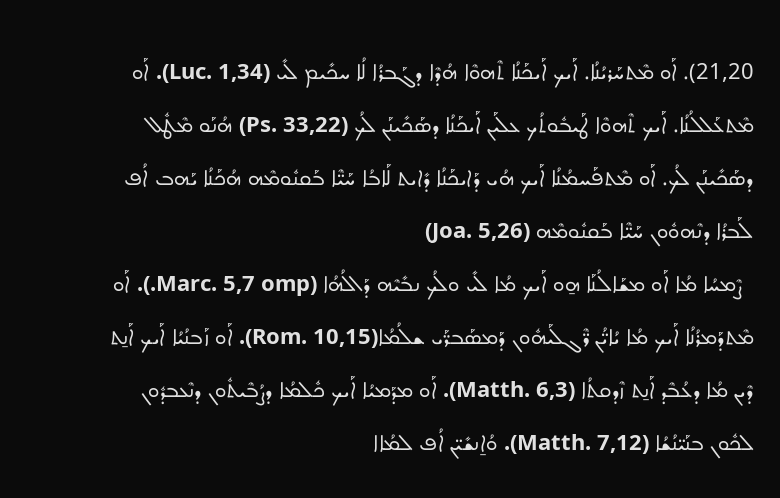21,20). ܐܰܘ ܡܶܬܚܰܪܝܳܢܳܐ. ܐܰܝܟ ܐܰܝܟܰܢܳܐ ܬܶܗܘܶܐ ܗܳܕܶܐ ܕܓܰܒܪܳܐ ܠܳܐ ܚܟܺܝܡ ܠܺܝ (Luc. 1,34). ܐܰܘ ܡܶܬܥܰܠܠܳܢܳܐ. ܐܰܝܟ ܬܶܗܘܶܐ ܛܰܝܒܽܘܬܳܟ ܥܠܰܝܢ ܐܰܝܟܰܢܳܐ ܕܣܰܟܺܝܢܰܢ ܠܳܟ (Ps. 33,22) ܗܳܢܰܘ ܡܶܛܽܠ ܕܣܰܟܺܝܢܰܢ ܠܳܟ. ܐܰܘ ܡܶܬܦܰܚܡܳܢܳܐ ܐܰܝܟ ܗܳܝ ܕܰܐܝܟܰܢܳܐ ܕܺܐܝܬ ܠܰܐܒܳܐ ܚܰܝ̈ܶܐ ܒܰܩܢܽܘܡܶܗ ܗܳܟܰܢܳܐ ܝܰܗܒ ܐܳܦ ܠܰܒܪܳܐ ܕܢܶܗܘܽܘܢ ܚܰܝ̈ܶܐ ܒܰܩܢܽܘܡܶܗ (Joa. 5,26)
  ܨܶܡܚܳܐ ܡܳܐ ܐܰܘ ܡܫܰܐܠܳܢܰܐ ܗ̱ܘ ܐܰܝܟ ܡܳܐ ܠܺܝ ܘܠܳܟ ܢܒܺܝܶܗ ܕܰܐܠܳܗܳܐ (Marc. 5,7 omp.). ܐܰܘ ܡܶܬܕܰܡܪܳܢܳܐ ܐܰܝܟ ܡܳܐ ܝܳܐܝ̈ܳܢ ܪ̈ܶܓܠܰܝܗܽܘܢ ܕܰܡܣܰܒܪ̈ܰܝ ܫܠܳܡܳܐ(Rom. 10,15). ܐܰܘ ܙܰܒܢܳܝܳܐ ܐܰܝܟ ܐܰܢ̱ܬ ܕܶܝܢ ܡܳܐ ܕܥܳܒܶܕ ܐܰܢ̱ܬ ܙܶܕܩܬܳܐ (Matth. 6,3). ܐܰܘ ܡܕܰܡܝܳܐ ܐܰܝܟ ܟܽܠܡܳܐ ܕܨܳܒܶܝܬܽܘܢ ܕܢܶܥܒܕܽܘܢ ܠܟܽܘܢ ܒܢܰܝ̈ܢܳܫܳܐ (Matth. 7,12). ܘܳܐ̱ܢܫܺܝ̈ܢ ܐܳܦ ܠܡܳܐܐ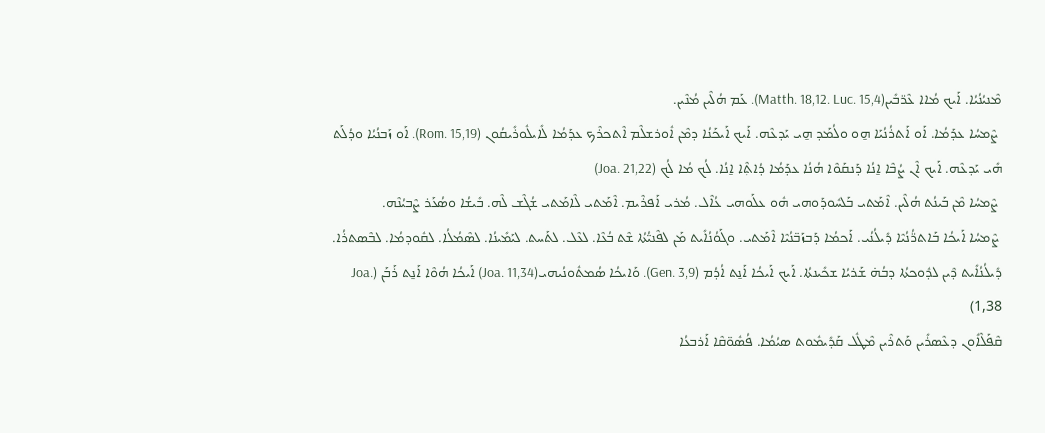ܡܶܢܝܳܢܳܝܳܐ. ܐܰܝܟ ܡܳܐܐ ܥܶܪ̈ܒܺܝܢ(Matth. 18,12. Luc. 15,4). ܥܰܡ ܗܳܠܶܝܢ ܡܳܢܶܝܢ.
 ܨܶܡܚܳܐ ܥܕܰܡܳܐ. ܐܰܘ ܐܰܬܪܳܢܳܝܰܐ ܗ̱ܘ ܘܠܳܡܰܕ ܗ̱ܝ ܝܰܕܥܶܗ. ܐܰܝܟ ܐܰܝܟܰܢܳܐ ܕܡܶܢ ܐܽܘܪܫܠܶܡ ܐܶܬܟܪܶܟ ܥܕܰܡܳܐ ܠܺܐܝܠܽܘܪܺܝܩܳܘܢ (Rom. 15,19). ܐܰܘ ܙܰܒܢܳܝܳܐ ܘܕܳܠܰܬ ܗܺܝ ܝܰܕܥܶܗ. ܐܰܝܟ ܐܶܢ ܨܳܒܶܐ ܐ̱ܢܳܐ ܕܰܢܩܰܘܶܐ ܗܳܢܳܐ ܥܕܰܡܳܐ ܕܳܐܬ݂ܶܐ ܐ̱ܢܳܐ. ܠܳܟ ܡܳܐ ܠܳܟ (Joa. 21,22)
 ܨܶܡܚܳܐ ܡܶܢ ܒܰܝܢܳܬ ܗܳܠܶܝܢ. ܐܶܡܰܬܝ ܒܰܠܚܽܘܕܰܘܗܝ ܗܽܘ ܥܠܰܘܗܝ ܥܳܐܶܠ. ܡܳܪܝ ܐܰܦܪܶܝܡ. ܐܶܡܰܬܝ ܠܶܐܡܰܬܝ ܫܳܓܶܫ ܠܶܗ. ܒܺܝܫܳܐ ܘܣܳܥܰܪ ܨܶܒܝܳܢܶܗ.
 ܨܶܡܚܳܐ ܐܰܝܟܳܐ ܒܰܐܬܪ̈ܳܢܳܝܶܐ ܕܺܝܠܳܢܳܝ. ܐܰܟܡܳܐ ܕܰܒܙܰܒ̈ܢܳܝܶܐ ܐܶܡܰܬܝ. ܘܓܰܘܳܢܳܐܺܝܬ ܡܰܢ ܠܦܶܢܝ̈ܳܬܳܐ ܫܶܬ ܒܳܥܶܐ. ܠܥܶܠ. ܠܬܰܚܬ. ܠܝܰܡܺܝܢܳܐ. ܠܣܶܡܳܠܳܐ. ܠܩܽܘܕܡܳܐ. ܠܒܶܣܬܪܳܐ. ܕܺܝܠܳܢܳܐܺܝܬ ܕܶܝܢ ܠܕܽܘܟܬܳܐ ܕܒܳܗ̇ ܫܰܪܝܳܐ ܫܟܺܝܢܬܳܐ. ܐܰܝܟ ܐܰܝܟܳܐ ܐܰܢ̱ܬ ܐܳܕܳܡ (Gen. 3,9). ܘܰܐܝܟܳܐ ܣܳܡܬܽܘܢܳܝܗܝ(Joa. 11,34) ܐܰܝܟܳܐ ܗܳܘܶܐ ܐܰܢ̱ܬ ܪܰܒܰܢ (Joa. 1,38)
ܩܶܦܰܠܶܐܽܘܢ ܕܥܶܣܪܺܝܢ ܘܰܬܪܶܝܢ ܡܶܛܽܠ ܩܰܕܺܝܡܽܘܬ ܣܝܳܡܳܐ. ܦܳܣܽܘ̈ܩܶܐ ܐܰܪܒܥܳܐ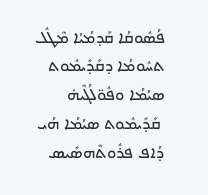ܦܳܣܽܘܩܳܐ ܩܰܕܡܳܝܳܐ ܡܶܛܽܠ ܬܚܽܘܡܳܐ ܕܩܰܕܺܝܡܽܘܬ ܣܝܳܡܳܐ ܘܦܽܘ̈ܠܳܓܶܝܗ̇
 ܩܰܕܺܝܡܽܘܬ ܣܝܳܡܳܐ ܗܳܝ ܕܳܐܦ ܦܪܽܘܬܶܗܣܺܝܣ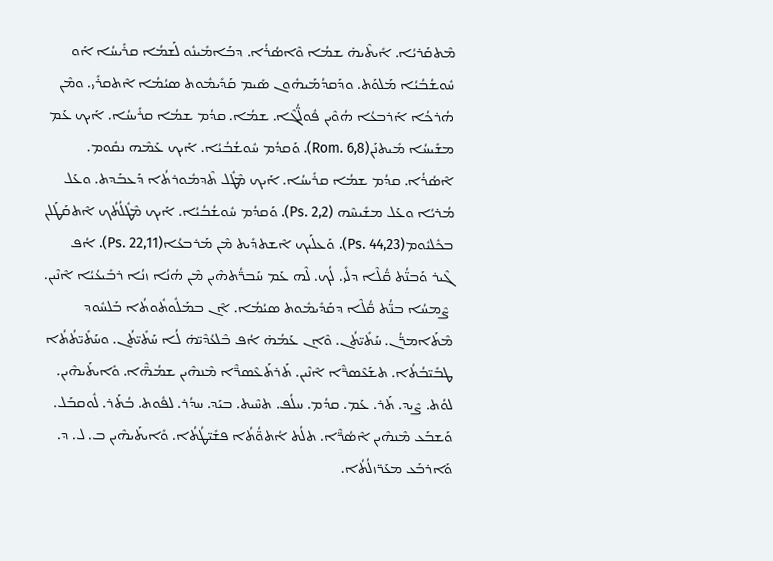ܡܶܬܩܰܪܝܳܐ. ܐܺܝܬܶܝܗ̇ ܫܡܳܐ ܘܶܐܣܳܪܳܐ. ܕܒܰܐܡܺܝܢܽܘ ܠܰܫܡܳܐ ܩܪܺܝܚܳܐ ܐܰܘ ܚܽܘܫܳܒܳܝܳܐ ܡܰܠܘܰܬ. ܘܕܰܩܕܳܡܰܝܗܽܘܢ ܣܺܝܡ ܩܰܕܺܝܡܽܘܬ ܣܝܳܡܳܐ ܐܶܬܩܪܺܝ. ܘܡܶܢ ܗܳܪܟܳܐ ܐܰܪܒܥܳܐ ܗܳܘܶܝܢ ܦܽܘܠ̈ܳܓܶܐ. ܫܡܳܐ. ܩܕܳܡ ܫܡܳܐ ܩܪܺܝܚܳܐ. ܐܰܝܟ ܥܰܡ ܡܫܺܝܚܳܐ ܡܺܝܬܢܰܢ(Rom. 6,8). ܘܰܩܕܳܡ ܚܽܘܫܳܒܳܝܳܐ. ܐܰܝܟ ܥܰܡܶܗ ܢܩܽܘܡ. ܐܶܣܳܪܳܐ. ܩܕܳܡ ܫܡܳܐ ܩܪܺܝܚܳܐ. ܐܰܝܟ ܡܶܛܽܠ ܬܶܕܡܽܘܪܬܳܐ ܕܰܥܒܰܕܬ. ܘܥܰܠ ܡܳܪܝܳܐ ܘܥܰܠ ܡܫܺܝܚܶܗ (Ps. 2,2). ܘܰܩܕܳܡ ܚܽܘܫܳܒܳܝܳܐ. ܐܰܝܟ ܡܶܛܽܠܳܬܳܟ ܐܶܬܩܰܛܰܠܢ ܒܟܽܠܝܽܘܡ(Ps. 44,23). ܘܰܥܠܰܝܟ ܐܶܫܬܕܺܝܬ ܡܶܢ ܡܰܪܒܥܳܐ(Ps. 22,11). ܐܳܦ ܓܶܝܪ ܘܰܒܢ̈ܳܬ ܩ̈ܳܠܶܐ ܕܠܺܝ. ܠܳܟ. ܠܶܗ ܥܰܡ ܚܰܒܪ̈ܳܬܗܶܝܢ ܡܶܢ ܗܳܢܳܐ ܙܢܳܐ ܪܒܺܝܥܳܝܳܐ ܐܶܢܶܝܢ.
 ܨܶܡܚܳܐ ܒܢ̈ܳܬ ܩ̈ܳܠܶܐ ܕܩܰܕܺܝܡܽܘܬ ܣܝܳܡܳܐ. ܐܶܢ ܒܡܰܠܽܘܬܽܘܬܳܐ ܒܰܠܚܽܘܕ ܡܶܬܰܐܡܪ̈ܳܢ. ܚܰܬܺܝ̈ܬܳܢ. ܘܶܐܢ ܥܰܡܳܗ̇ ܐܳܦ ܒܶܠܥܳܕܶܝ̈ܗ̇ ܠܳܐ ܚܰܬܺܝ̈ܬܳܢ. ܘܚܰܬܺܝ̈ܬܳܬܳܐ ܛܒܺܝ̈ܒܳܬܳܐ. ܬܫܰܥܶܣܪ̈ܶܐ ܐܶܢܶܝܢ. ܬܰܪܬܰܥܶܣܪ̈ܶܐ ܡܶܢܗܶܝܢ ܫܡܳܗ̈ܶܐ. ܘܺܐܝܬܰܝܗܶܝܢ. ܠܘܳܬ. ܨܶܝܕ. ܬܰܪ. ܥܰܡ. ܩܕܳܡ. ܚܠܳܦ. ܬܚܶܝܬ. ܒܝܰܕ. ܚܕܳܪ. ܠܦܽܘܬ. ܒܳܬܰܪ. ܠܽܘܩܒܰܠ. ܘܰܫܒܰܥ ܡܶܢܗܶܝܢ ܐܶܣܳܪ̈ܶܐ. ܬܠܳܬ ܐܳܬܘ̈ܳܬܳܐ ܦܫܺܝ̈ܛܳܬܳܐ. ܘܺܐܝܬܰܝܗܶܝܢ ܒ. ܠ. ܕ. ܘܰܐܪܒܰܥ ܡܥܰܪ̈ܙܠܳܬܳܐ.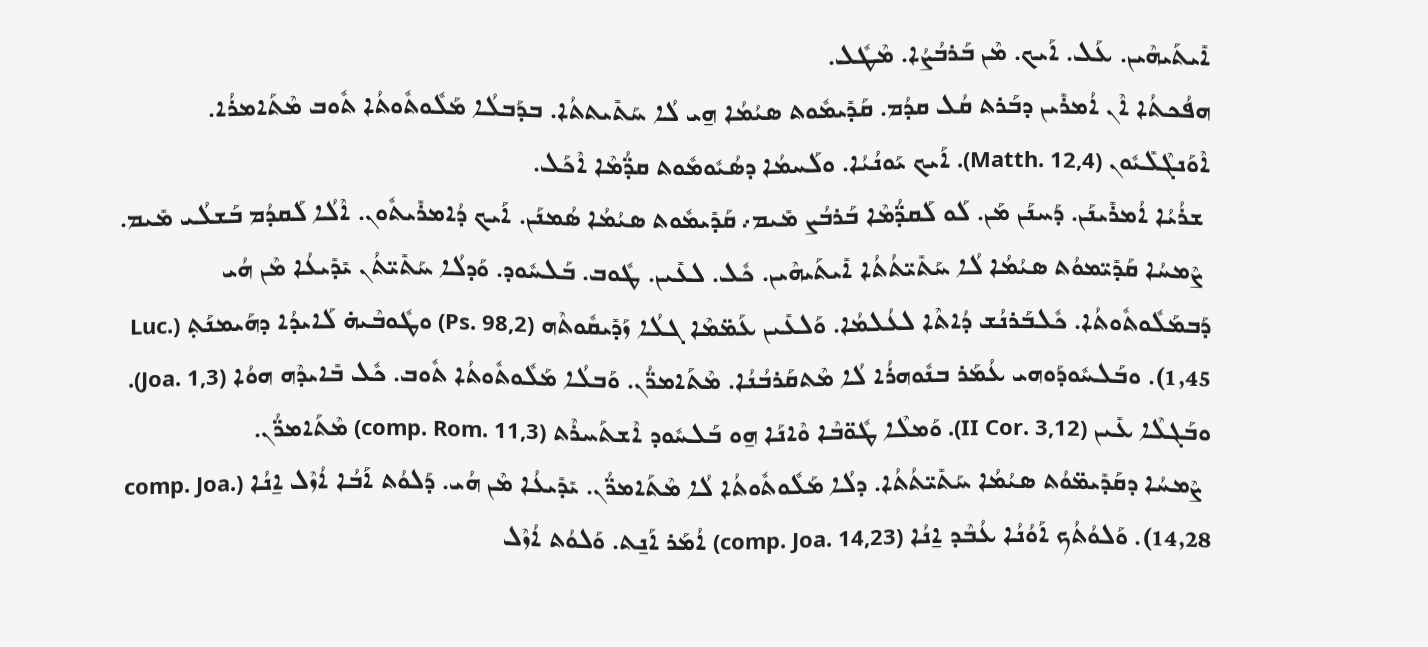ܐܺܝܬܰܝܗܶܝܢ. ܥܰܠ. ܐܰܝܟ. ܡܶܢ ܒܰܪܒܳܨܳܐ. ܡܶܛܽܠ.
ܗܦܳܟܬܳܐ ܐܶܢ ܐܳܡܪܺܝܢ ܕܒܰܪܬ ܩܳܠ ܩܕܳܡ. ܩܰܕܺܝܡܽܘܬ ܣܝܳܡܳܐ ܗ̱ܝ ܠܳܐ ܚܰܬܺܝܬܬܳܐ. ܒܕܰܒܠܳܐ ܡܰܠܽܘܬܽܘܬܳܐ ܬܽܘܒ ܡܶܬܰܐܡܪܳܐ. ܐܶܘܰܢܓܶܠܺܝܽܘܢ (Matth. 12,4). ܐܰܝܟ ܝܰܘܢܳܝܳܐ. ܘܠܰܚܡܳܐ ܕܣܳܝܽܘܡܽܘܬ ܩܕ̈ܳܡܶܐ ܐܶܟܰܠ.
 ܫܪܳܝܳܐ ܐܳܡܪܺܝܢܰܢ. ܕܰܚܢܰܢ ܡܰܢ. ܠܰܘ ܠܰܩܕ̈ܳܡܶܐ ܒܰܪܒܳܨ ܡܺܝܡ܇ ܩܰܕܺܝܡܽܘܬ ܣܝܳܡܳܐ ܣܳܡܢܰܢ. ܐܰܝܟ ܕܳܐܡܪܺܝܬܽܘܢ. ܐܶܠܳܐ ܠܰܩܕܳܡ ܒܰܫܠܳܝ ܡܺܝܡ.
 ܨܶܡܚܳܐ ܩܰܕܺܝ̈ܡܘܳܬ ܣܝܳܡܳܐ ܠܳܐ ܚܰܬܺܝ̈ܬܳܬܳܐ ܐܺܝܬܰܝܗܶܝܢ. ܟܽܠ. ܠܥܺܝܢ. ܛܽܘܒ. ܒܰܠܚܽܘܕ. ܘܰܕܠܳܐ ܚܰܬܺܝ̈ܬܳܢ ܝܺܕܺܝܥܳܐ ܡܶܢ ܗܳܝ ܕܰܒܡܰܠܽܘܬܽܘܬܳܐ. ܟܽܠܒܰܪܢܳܫ ܕܳܐܬܶܐ ܠܥܳܠܡܳܐ. ܘܰܠܥܺܝܢ ܥܰܡ̈ܡܶܐ ܓܠܳܐ ܙܰܕܺܝܩܽܘܬܶܗ (Ps. 98,2) ܘܛܽܘܒܶܝܗ̇ ܠܰܐܝܕܳܐ ܕܗܰܝܡܢܰܬ݂ (Luc. 1,45). ܘܒܰܠܚܽܘܕܰܘܗܝ ܥܳܡܰܪ ܒܢܽܘܗܪܳܐ ܠܳܐ ܡܶܬܩܰܪܒܳܢܳܐ. ܡܶܬܰܐܡܪ̈ܳܢ. ܘܰܒܠܳܐ ܡܰܠܽܘܬܽܘܬܳܐ ܬܽܘܒ. ܟܽܠ ܒܺܐܝܕܶܗ ܗܘܳܐ (Joa. 1,3). ܘܒܰܓܠܶܐ ܥܺܝܢ (II Cor. 3,12). ܘܰܡܠܶܐ ܛܽܘ̈ܒܶܐ ܘܶܐܢܰܐ ܗ̱ܘ ܒܰܠܚܽܘܕ ܐܶܫܬܰܚܪܶܬ (comp. Rom. 11,3) ܡܶܬܰܐܡܪ̈ܳܢ.
 ܨܶܡܚܳܐ ܕܩܰܕܺܝܡ̈ܘܳܬ ܣܝܳܡܳܐ ܚܰܬܺܝ̈ܬܳܬܳܐ. ܕܠܳܐ ܡܰܠܽܘܬܽܘܬܳܐ ܠܳܐ ܡܶܬܰܐܡܪ̈ܳܢ. ܝܺܕܺܝܥܳܐ ܡܶܢ ܗܳܝ. ܕܰܠܘܳܬ ܐܰܒܳܐ ܐܳܙܶܠ ܐ̱ܢܳܐ (comp. Joa. 14,28). ܘܰܠܘܳܬܳܟ ܐܰܘܳܢܳܐ ܥܳܒܶܕ ܐ̱ܢܳܐ (comp. Joa. 14,23) ܐܳܡܰܪ ܐܰܢ̱ܬ. ܘܰܠܘܳܬ ܐܳܙܶܠ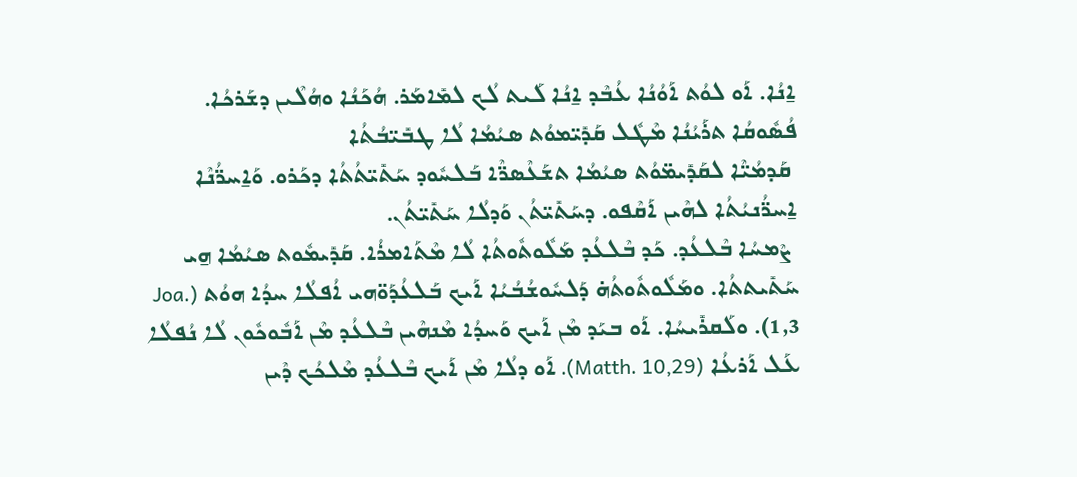ܐ̱ܢܳܐ. ܐܰܘ ܠܘܳܬ ܐܰܘܳܢܳܐ ܥܳܒܶܕ ܐ̱ܢܳܐ ܠܰܝܬ ܠܳܟ ܠܡܺܐܡܰܪ. ܗܳܟܰܢܳܐ ܘܗܳܠܶܝܢ ܕܫܰܪܟܳܐ.
ܦܳܣܽܘܩܳܐ ܬܪܰܝܳܢܳܐ ܡܶܛܽܠ ܩܰܕܺܝ̈ܡܘܳܬ ܣܝܳܡܳܐ ܠܳܐ ܛܒܺܝ̈ܒܳܬܳܐ
 ܩܰܕܡܳܝ̈ܶܐ ܠܩܰܕܺܝܡ̈ܘܳܬ ܣܝܳܡܳܐ ܬܫܰܥܶܣܪ̈ܶܐ ܒܰܠܚܽܘܕ ܚܰܬܺܝ̈ܬܳܬܳܐ ܕܟܰܪܘ. ܘܰܐ̱ܚܪ̈ܳܢܶܐ ܐ̱ܚܪ̈ܳܢܝܳܬܳܐ ܠܗܶܝܢ ܐܰܩܶܦܘ. ܕܚܰܬܺܝ̈ܬܳܢ ܘܰܕܠܳܐ ܚܰܬܺܝ̈ܬܳܢ.
 ܨܶܡܚܳܐ ܒܶܠܥܳܕ. ܟܰܕ ܒܶܠܥܳܕ ܡܰܠܽܘܬܽܘܬܳܐ ܠܳܐ ܡܶܬܰܐܡܪܳܐ. ܩܰܕܺܝܡܽܘܬ ܣܝܳܡܳܐ ܗ̱ܝ ܚܰܬܺܝܬܬܳܐ. ܘܡܰܠܽܘܬܽܘܬܳܗ̇ ܕܰܠܚܽܘܫܳܒܳܝܳܐ ܐܰܝܟ ܒܰܠܥܳܕܰܘ̈ܗܝ ܐܳܦܠܳܐ ܚܕܳܐ ܗܘܳܬ (Joa. 1,3). ܘܠܰܩܪܺܝܚܳܐ. ܐܰܘ ܒܝܰܕ ܡܶܢ ܐܰܝܟ ܘܰܚܕܳܐ ܡܶܢܗܶܝܢ ܒܶܠܥܳܕ ܡܶܢ ܐܰܒܽܘܟܽܘܢ ܠܳܐ ܢܳܦܠܳܐ ܥܰܠ ܐܰܪܥܳܐ (Matth. 10,29). ܐܰܘ ܕܠܳܐ ܡܶܢ ܐܰܝܟ ܒܶܠܥܳܕ ܡܶܠܟܳܟ ܕܶܝܢ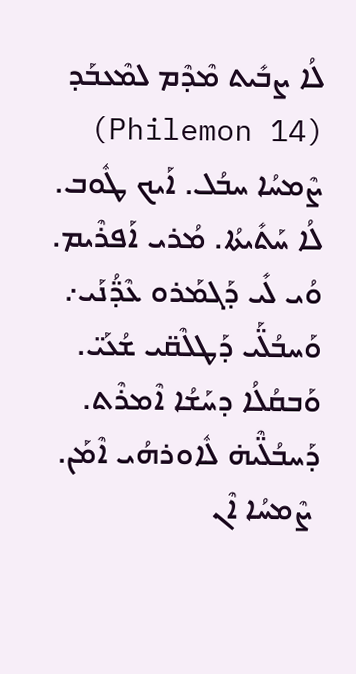ܠܳܐ ܨܒܺܝܬ ܡܶܕܶܡ ܠܡܶܥܒܰܕ (Philemon 14)
ܨܶܡܚܳܐ ܚܒܳܠ. ܐܰܝܟ ܛܽܘܒ. ܠܳܐ ܚܰܬܺܝܬܳܐ. ܡܳܪܝ ܐܰܦܪܶܝܡ. ܘܳܝ ܠܺܝ ܕܰܓܡܰܪܘ ܥܶܕ̈ܳܢܰܝ܇ ܘܰܚܒܳܠ̈ܰܝ ܕܰܛܠܶܩ̈ܝ ܫܳܥܰܝ̈. ܘܰܒܩܳܠܳܐ ܕܚܰܫܳܐ ܐܶܡܪܶܬ. ܕܰܚܒܳܠ̈ܶܝܗ̇ ܠܽܐܘܪܗܳܝ ܐܶܡܰܢ.
 ܨܶܡܚܳܐ ܐܶܢ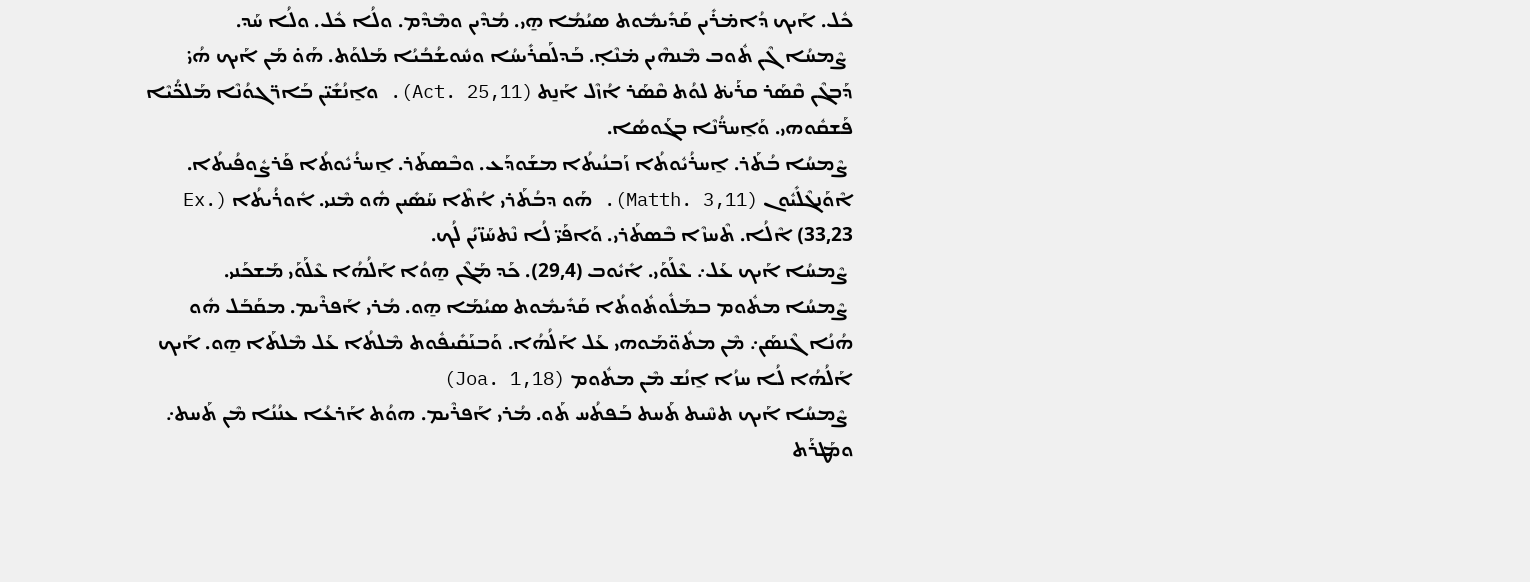ܟܽܠ. ܐܰܝܟ ܕܳܐܡ̇ܪܺܝܢ ܩܰܕܺܝܡܽܘܬ ܣܝܳܡܳܐ ܗ̱ܝ. ܡܳܕܶܝܢ ܘܡܶܕܶܡ. ܘܠܳܐ ܟܽܠ. ܘܠܳܐ ܚܰܕ.
 ܨܶܡܚܳܐ ܓܶܢ ܬܽܘܒ ܡܶܢܗܶܝܢ ܡ̇ܢܶܐ̣. ܒܰܕܠܰܩܪܺܝܚܳܐ ܘܚܽܘܫܳܒܳܝܳܐ ܡܰܠܘܰܬ. ܗܰܘ̇ ܡܰܢ ܐܰܝܟ ܗܳܝ̇ ܕܰܒܓܶܢ ܩܶܣܰܪ ܩܪܰܝܬ݁ ܠܘܳܬ ܩܶܣܰܪ ܐܳܙܶܠ ܐܰܢ̱ܬ (Act. 25,11). ܘܐ̱ܢܳܫܺܝ̈ܢ ܒܰܐܪ̈ܓܘܳܢܶܐ ܡܰܠܟ̈ܳܝܶܐ ܦܰܫܩܽܘܗܝ. ܘܰܐ̱ܚܪ̈ܳܢܶܐ ܒܓܰܘܣܳܐ.
 ܨܶܡܚܳܐ ܒܳܬܰܪ. ܐ̱ܚܪܳܝܽܘܬܳܐ ܙܰܒܢܳܝܬܳܐ ܡܫܰܘܕܰܥ. ܘܒܶܣܬܰܪ. ܐ̱ܚܪܳܝܽܘܬܳܐ ܦܰܪܨܽܘܦܳܝܬܳܐ. ܐܶܘܰܢܓܶܠܺܝܽܘܢ (Matth. 3,11). ܗܰܘ ܕܒܳܬܰܪܝ ܐܳܬܶܐ ܚܰܣܺܝܢ ܗܽܘ ܡܶܢܝ. ܐܽܘܪܳܝܬܳܐ (Ex. 33,23) ܐܶܠܳܐ. ܬܶܚܙܶܐ ܒܶܣܬܰܪܝ. ܘܰܐܦܰܝ̈ ܠܳܐ ܢܶܬܚܰܙ̈ܝܳܢ ܠܳܟ.
 ܨܶܡܚܳܐ ܐܰܝܟ ܥܰܠ܇ ܥܶܠܰܘܰܝ. ܐܺܝܽܘܒ (29,4). ܟܰܕ ܡܰܓܶܢ ܗ̱ܘܳܐ ܐܰܠܳܗܳܐ ܥܶܠܰܘܰܝ ܡܰܫܟܰܢܝ.
 ܨܶܡܚܳܐ ܡܬܽܘܡ ܒܡܰܠܽܘܬܽܘܬܳܐ ܩܰܕܺܝܡܽܘܬ ܣܝܳܡܰܐ ܗ̱ܘ. ܡܳܪܝ ܐܰܦܪܶܝܡ. ܡܩܰܒܰܠ ܗܽܘ ܗܳܢܳܐ ܓܶܢܣܰܢ܇ ܡܶܢ ܡܬܽܘ̈ܡܰܘܗܝ ܥܰܠ ܐܰܠܳܗܳܐ. ܘܰܒܢܰܩܺܝܦܽܘܬ ܡܶܠܬܳܐ ܥܰܠ ܡܶܠܬܰܐ ܗ̱ܘ. ܐܰܝܟ ܐܰܠܳܗܳܐ ܠܳܐ ܚܙܳܐ ܐ̱ܢܳܫ ܡܶܢ ܡܬܽܘܡ (Joa. 1,18)
 ܨܶܡܚܳܐ ܐܰܝܟ ܬܚܶܝܬ ܬܰܚܬ ܒܰܦܬܳܚ ܬܰܘ. ܡܳܪܝ ܐܰܦܪܶܝܡ. ܗܘܳܬ ܐܰܪܥܳܐ ܥܢܳܢܳܐ ܡܶܢ ܬܰܚܬ܇ ܘܡܰܛܪܰܬ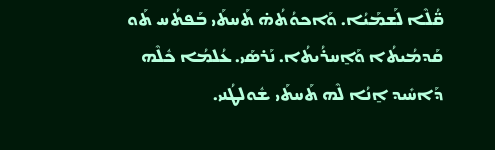ܩ̈ܳܠܶܐ ܠܰܫܡܰܝܳܐ. ܘܰܐܟܘܳܬܳܗ̇ ܬܰܚܬܰܝ ܒܰܦܬܳܚ ܬܰܘ ܩܰܕܡܳܝܬܳܐ ܘܰܐ̱ܚܪܳܝܬܳܐ. ܢܰܪܣܰܝ. ܥܳܠܡܳܐ ܟܽܠܶܗ ܕܰܐܚܺܝܕ ܐ̱ܢܳܐ ܠܶܗ ܬܰܚܬܰܝ ܫܽܘܠܛܳܢܝ.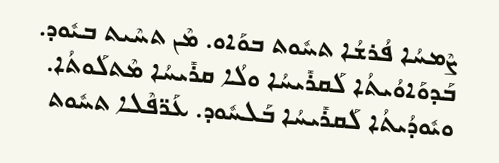ܨܶܡܚܳܐ ܦܳܪܫܳܐ ܬܚܽܘܬ ܒܘܰܐܘ. ܡܶܢ ܬܚܶܝܬ ܒܝܽܘܕ. ܒܰܕܘܰܐܘܳܝܬܳܐ ܠܰܩܪܺܝܚܳܐ ܘܠܳܐ ܩܪܺܝܚܳܐ ܡܶܬܠܰܘܬܳܐ. ܘܝܽܘܕܳܝܬܳܐ ܠܰܩܪܺܝܚܳܐ ܒܰܠܚܽܘܕ. ܥܰܪ̈ܦܶܠܐ ܬܚܽܘܬ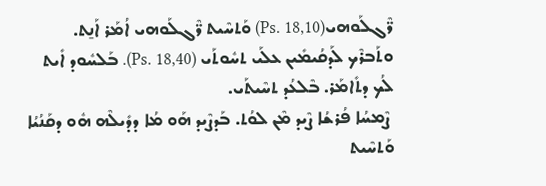ܪ̈ܶܓܠܰܘܗܝ(Ps. 18,10) ܘܰܬܚܶܝܬ ܪ̈ܶܓܠܰܘܗܝ ܐܳܡܰܪ ܐܰܢ̱ܬ. ܘܬܰܒܪܶܟ ܠܰܕܩܳܝܡܺܝܢ ܥܠܰܝ ܬܚܽܘܬܰܝ (Ps. 18,40). ܒܰܠܚܽܘܕ ܐܺܝܬ ܠܳܟ ܕܬܺܐܡܰܪ. ܒܶܠܥܳܕ ܬܚܶܝܬܰܝ.
 ܨܶܡܚܳܐ ܦܳܪܫܳܐ ܨܶܝܕ ܡܶܢ ܠܘܳܬ. ܒܰܕܨܶܝܕ ܗܰܘ ܡܳܐ ܕܕܺܝܠܶܗ ܗܽܘ ܕܩܰܢܳܝܳܐ ܘܰܬܚܶܝܬ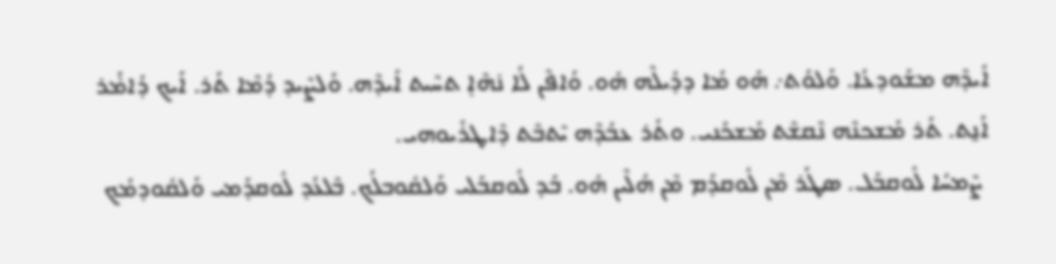ܐܺܝܕܶܗ ܡܫܰܘܕܥܳܐ. ܘܰܠܘܳܬ܇ ܗܰܘ ܡܳܐ ܕܕܺܝܠܶܗ ܗܽܘ. ܘܳܐܦܶܢ ܠܳܐ ܢ̇ܗܶܐ̣ ܬܚܶܝܬ ܐܺܝܕܶܗ. ܘܰܠܨܶܝܕ ܕܳܡܶܐ ܬܰܪ. ܐܰܝܟ ܕܳܐܡ̇ܰܪ ܐܰܢ̱ܬ. ܬܰܪ ܡܰܫܟܢܶܗ ܢܶܩܫܶܬ ܡܰܫܟܰܢܝ. ܘܬܰܪ ܥܒܳܕܶܗ ܝܶܬܒܶܬ ܕܶܐܛܪܺܝܘܗܝ.
 ܨܶܡܚܳܐ ܠܽܘܩܒܰܠ. ܣܛܰܪ ܡܶܢ ܠܽܘܩܕܰܡ ܡܶܢ ܗܳܠܶܝܢ ܗܽܘ. ܒܰܕ ܠܽܘܩܒܰܠܝ ܘܰܠܩܽܘܒܠܳܟ. ܒܶܠܥܳܕ ܠܽܘܩܕܰܡܝ ܘܰܠܩܽܘܕܡܳܟ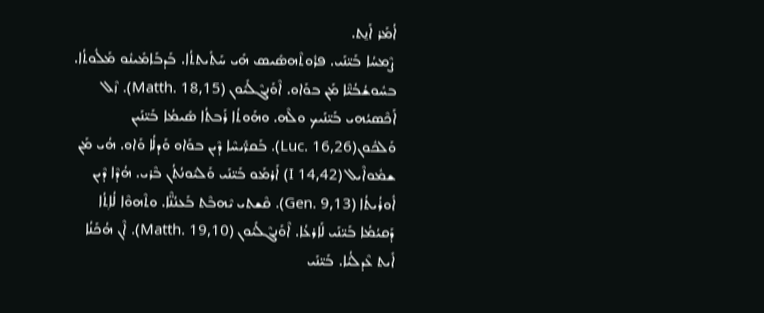ܐܳܡܰܪ ܐܰܢ̱ܬ.
 ܨܶܡܚܳܐ ܒܰܝ̈ܢܰܝ. ܦܪܽܘܬܶܗܣܺܝܣ ܗܺܝ ܚܰܬܺܝܬܬܳܐ. ܒܰܕܒܰܐܡܺܝܢܽܘ ܡܰܠܽܘܬܳܐ. ܒܚܽܘܫܳܒܳܝ̈ܶܐ ܡܰܢ ܒܘܰܐܘ. ܐܶܘܰܢܓܶܠܺܝܽܘܢ (Matth. 18,15). ܙܶܠ ܐܰܟܶܣܝܳܗܝ ܒܰܝ̈ܢܰܝܟ ܘܠܶܗ. ܘܗܰܘܬܳܐ ܪܰܒܬܳܐ ܣܺܝܡܳܐ ܒܰܝ̈ܢܰܝܢ ܘܰܠܟܽܘܢ(Luc. 16,26). ܒܰܩܪ̈ܺܝܚܶܐ ܕܶܝܢ ܒܘܰܐܘ ܘܰܕܠܳܐ ܘܰܐܘ. ܗܳܝ ܡܰܢ ܫܡܽܘܐܶܝܠ (I 14,42) ܐܰܪܡܰܘ ܒܰܝ̈ܢܰܝ ܘܰܠܝܽܘܢܳܬܳܢ ܒܶܪܝ. ܗܳܕܶܐ ܕܶܝܢ ܐܽܘܪܳܝܬܳܐ (Gen. 9,13). ܩܶܫܬܝ ܝܶܗܒܶܬ ܒܰܥܢܳܢ̈ܶܐ. ܘܬܶܗܘܶܐ ܠܳܐܬ݂ܳܐ ܕܰܩܝܳܡܳܐ ܒܰܝ̈ܢܰܝ ܠܰܐܪܥܳܐ. ܐܶܘܰܢܓܶܠܺܝܽܘܢ (Matth. 19,10). ܐܶܢ ܗܳܟܰܢܳܐ ܐܺܝܬ ܥܶܕܠܳܝܳܐ. ܒܰܝ̈ܢܰܝ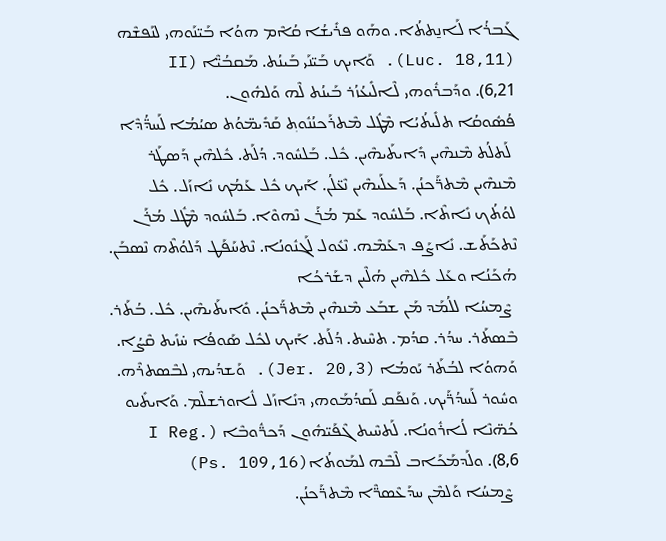ܓܰܒܪܳܐ ܠܰܐܢ̱ܬܬܳܐ. ܘܗܰܘ ܦܪܺܝܫܳܐ ܩܳܐܶܡ ܗܘܳܐ ܒܰܝ̈ܢܰܘܗܝ ܠܢܰܦܫܶܗ (Luc. 18,11). ܘܰܐܝܟ ܒܰܝ̈ܢܰܝ ܒܰܝܢܳܬ. ܡܰܩܒܳܝ̈ܶܐ (II 6,21). ܘܕܰܒܪܽܘܗܝ ܠܶܐܠܺܝܥܳܙܳܪ ܒܰܝܢܳܬ ܠܶܗ ܘܰܠܗܽܘܢ.
ܦܳܣܽܘܩܳܐ ܬܠܺܝܬܳܝܳܐ ܡܶܛܽܠ ܡܶܬܪܰܟܢܳܢܽܘܬ݂ ܩܰܕܺܝܡ̈ܘܳܬ ܣܝܳܡܳܐ ܠܰܚܕ̈ܳܕܶܐ
 ܠܰܬܠܳܬ ܡܶܢܗܶܝܢ ܕܺܐܝܬܰܝܗܶܝܢ. ܟܽܠ. ܒܰܠܚܽܘܕ. ܕܳܠܰܬ. ܟܽܠܗܶܝܢ ܕܰܣܛܰܪ ܡܶܢܗܶܝܢ ܡܶܬܪ̈ܰܟܢܳܢ. ܕܰܥܠܰܝܗܶܝܢ ܢܶܥ̈ܠܳܢ. ܐܰܝܟ ܟܽܠ ܥܰܡܳܟ ܢܺܐܙܰܠ. ܟܽܠ ܠܘܳܬܳܟ ܢܺܐܬܶܐ. ܒܰܠܚܽܘܕ ܥܰܡ ܡܳܪܰܢ ܢܶܗܘܶܐ. ܒܰܠܚܽܘܕ ܡܶܛܽܠ ܡܳܪܰܢ ܢܶܬܟܰܬܰܫ. ܢܺܐܨܰܦ ܕܥܰܡܶܗ. ܢܶܥܽܘܠ ܠܰܓܢܽܘܢܳܐ. ܢܶܬܚܰܦܰܛ ܕܰܠܘܳܬܶܗ ܢܶܣܒܰܢ. ܗܳܟܰܢܳܐ ܘܥܰܠ ܟܽܠܗܶܝܢ ܗܳܠܶܝܢ ܕܫܰܪܟܳܐ
 ܨܶܡܚܳܐ ܠܠܳܡܰܕ ܡܰܢ ܫܒܰܥ ܡܶܢܗܶܝܢ ܡܶܬܪ̈ܰܟܢܳܢ. ܘܺܐܝܬܰܝܗܶܝܢ. ܟܽܠ. ܒܳܬܰܪ. ܒܶܣܬܰܪ. ܚܕܳܪ. ܩܕܳܡ. ܬܚܶܝܬ. ܕܳܠܰܬ. ܐܰܝܟ ܠܟܽܠ ܣܰܘܦܳܐ ܚ̇ܙܺܝܬ ܩܶܨܳܐ. ܘܰܗܘܳܐ ܠܒܳܬܰܪ ܝܰܘܡܳܐ (Jer. 20,3). ܘܰܫܕܳܝܗܝ ܠܒܶܣܬܪܶܗ. ܘܚܽܘܪ ܠܰܚܕܳܪ̈ܰܝܟ. ܘܰܢܦܰܩ ܠܰܩܕܳܡܰܘܗܝ ܕܢܺܐܙܰܠ ܠܽܐܘܪܫܠܶܡ. ܘܰܐܝܬܺܝܘ ܟܳܗ̈ܢܶܐ ܠܳܐܪܽܘܢܳܐ. ܠܰܬܚܶܝܬ ܓܶܦܰܝ̈ܗܽܘܢ ܕܰܟܪ̈ܽܘܒܶܐ (I Reg. 8,6). ܘܠܰܕܡܰܟܰܐܒ ܠܶܒܶܗ ܠܡܰܘܬܳܐ(Ps. 109,16)
 ܨܶܡܚܳܐ ܘܰܠܡܶܢ ܚܕܰܥܶܣܪ̈ܶܐ ܡܶܬܪ̈ܰܟܢܳܢ.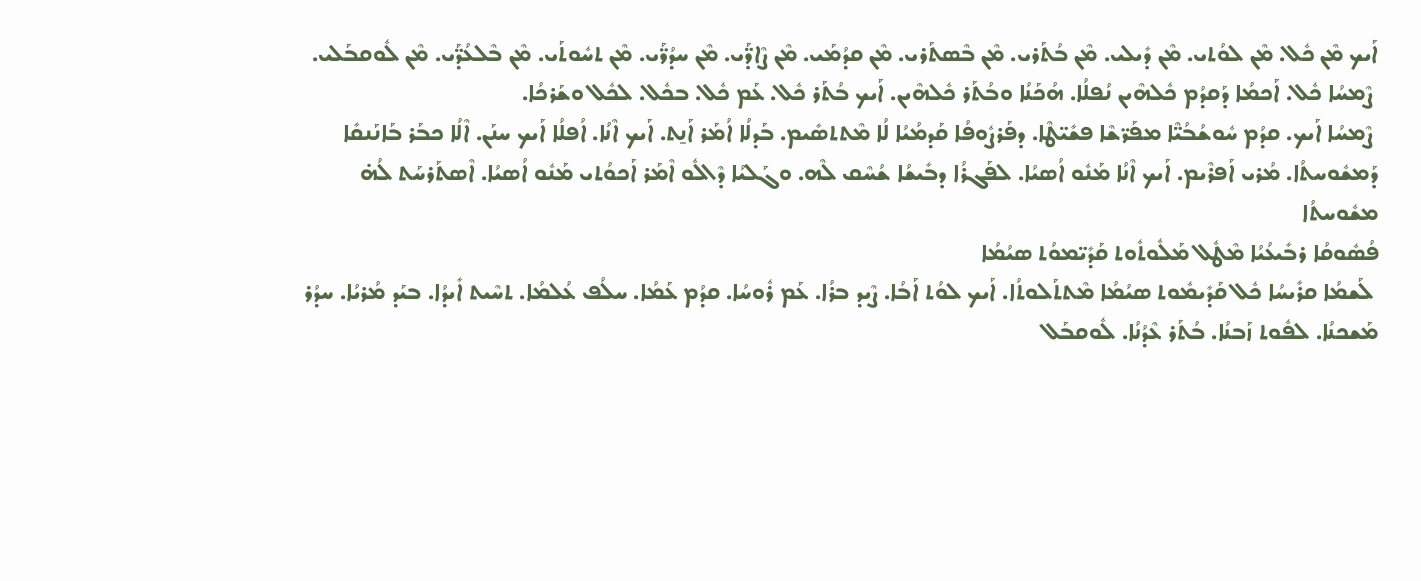ܐܰܝܟ ܡܶܢ ܟܽܠ. ܡܶܢ ܠܘܳܬܝ. ܡܶܢ ܕܺܝܠܝ. ܡܶܢ ܒܳܬܰܪܝ. ܡܶܢ ܒܶܣܬܰܪܝ. ܡܶܢ ܩܕܳܡܰܝ. ܡܶܢ ܨܶܐܕ̈ܰܝ. ܡܶܢ ܚܕܳܪ̈ܰܝ. ܡܶܢ ܬܚܽܘܬܰܝ. ܡܶܢ ܒܶܠܥܳܕ̈ܰܝ. ܡܶܢ ܠܽܘܩܒܰܠܝ.
 ܨܶܡܚܳܐ ܟܽܠ. ܐܰܟܡܳܐ ܕܰܩܕܳܡ ܟܽܠܗܶܝܢ ܢܳܦܠܳܐ. ܗܳܟܰܢܳܐ ܘܒܳܬܰܪ ܟܽܠܗܶܝܢ. ܐܰܝܟ ܒܳܬܰܪ ܟܽܠ. ܥܰܡ ܟܽܠ. ܒܟܽܠ. ܠܟܽܠ ܘܫܰܪܟܳܐ.
 ܨܶܡܚܳܐ ܐܰܝܟ. ܩܕܳܡ ܚܽܘܫܳܒܳܝ̈ܶܐ ܡܦܰܪ̈ܫܶܐ ܦܫܺܝ̈ܛܶܐ. ܕܦܰܪܨܽܘܦܳܐ ܩܰܕܡܳܝܳܐ ܠܳܐ ܡܶܬܬܣܺܝܡ. ܒܰܕܠܳܐ ܐܳܡܰܪ ܐܰܢ̱ܬ. ܐܰܝܟ ܐܶܢܳܐ. ܐܳܦܠܳܐ ܐܰܝܟ ܚܢܰܢ. ܐܶܠܳܐ ܟܒܰܪ ܒܰܐܢܰܢܩܺܐ ܕܰܡܫܽܘܚܬܳܐ. ܡܳܪܝ ܐܰܦܪܶܝܡ. ܐܰܝܟ ܐܶܢܳܐ ܡܰܢܽܘ ܐܳܣܝܳܐ. ܠܦܰܓܪܳܐ ܕܒܺܝܫܳܐ ܫܳܚܶܩ ܠܶܗ. ܘܓܰܠܝܳܐ ܕܶܐܠܽܘ ܐܶܡܰܪ ܐܰܟܘܳܬܝ ܡܰܢܽܘ ܐܳܣܝܳܐ. ܐܶܣܬܰܪܚܰܬ ܠܳܗ̇ ܡܫܽܘܚܬܳܐ
ܦܳܣܽܘܩܳܐ ܪܒܺܝܥܳܝܳܐ ܡܶܛܽܠ ܡܰܠܽܘܬܽܘܬ ܩܰܕܺܝ̈ܡܘܳܬ ܣܝܳܡܳܐ
 ܠܰܫܡܳܐ ܩܪܺܝܚܳܐ ܟܽܠ ܩܰܕܺܝܡܽܘܬ ܣܝܳܡܳܐ ܡܶܬܬܰܠܘܬܳܐ. ܐܰܝܟ ܠܘܳܬ ܐܰܒܳܐ. ܨܶܝܕ ܒܪܳܐ. ܥܰܡ ܪܽܘܚܳܐ. ܩܕܳܡ ܥܰܡܳܐ. ܚܠܳܦ ܥܳܠܡܳܐ. ܬܚܶܝܬ ܐܺܝܕܳܐ. ܒܝܰܕ ܡܳܪܝܳܐ. ܚܕܳܪ ܡܰܫܟܢܳܐ. ܠܦܽܘܬ ܙܰܒܢܳܐ. ܒܳܬܰܪ ܥܶܕܳܢܳܐ. ܠܽܘܩܒܰܠ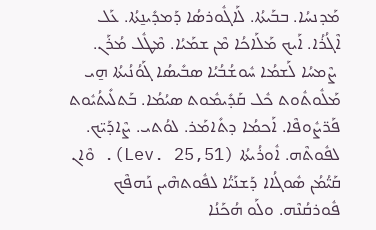ܡܰܕܢܚܳܐ. ܒܒܰܝܬܳܐ. ܠܰܐܓܽܘܪܣܳܐ ܕܰܡܕܺܝܢ̱ܬܳܐ. ܥܰܠ ܐܶܓܳܪܳܐ. ܐܰܝܟ ܡܰܠܰܐܟܳܐ ܡܶܢ ܫܡܰܝܳܐ. ܡܶܛܽܠ ܡܳܪܰܢ.
 ܨܶܡܚܳܐ ܠܰܫܡܳܐ ܚܽܘܫܳܒܳܝܳܐ ܣܒܺܝܣܳܐ ܓܰܘܳܢܳܝܬܳܐ ܗ̱ܝ ܡܰܠܽܘܬܽܘܬ ܟܽܠ ܩܰܕܺܝܡܽܘܬ ܣܝܳܡܳܐ. ܒܰܬܠܺܝܬܳܝܽܘܬ ܦܰܪ̈ܨܽܘܦܶܐ. ܐܰܟܡܳܐ ܕܬܺܐܡܰܪ. ܠܘܳܬܝ. ܨܶܐܕܰܝ̈ܟ. ܠܦܽܘܬܶܗ. ܐܽܘܪܳܝܬܳܐ (Lev. 25,51). ܘܶܐܢ ܩܰܝ̈ܳܡܳܢ ܣܽܘܓܳܐܐ ܕܰܫܢܰܝ̈ܳܐ ܠܦܽܘܬܗܶܝܢ ܢܰܗܦܶܟ ܦܽܘܪܩܳܢܶܗ. ܘܠܰܘ ܗܳܟܰܢܳܐ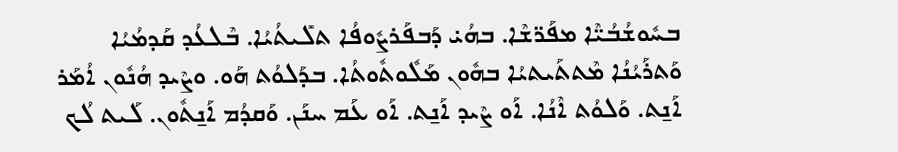ܒܚܽܘܫܳܒܳܝ̈ܶܐ ܡܦܰܪ̈ܫܶܐ. ܒܗܳܝ̇ ܕܰܒܦܰܪܨܽܘܦܳܐ ܬܠܺܝܬܳܝܳܐ. ܒܶܠܥܳܕ ܩܰܕܡܳܝܳܐ ܘܰܬܪܰܝܳܢܳܐ ܡܶܬܬܰܝܬܝܳܐ ܒܗܽܘܢ ܡܰܠܽܘܬܽܘܬܳܐ. ܒܕܰܠܘܳܬ ܗܰܘ. ܘܨܶܝܕ ܗܳܢܽܘܢ ܐܳܡܰܪ ܐܰܢ̱ܬ. ܘܰܠܘܳܬ ܐܶܢܳܐ. ܐܰܘ ܨܶܝܕ ܐܰܢ̱ܬ. ܐܰܘ ܥܰܡ ܚܢܰܢ. ܘܰܩܕܳܡ ܐܰܢ̱ܬܽܘܢ. ܠܰܝܬ ܠܳܟ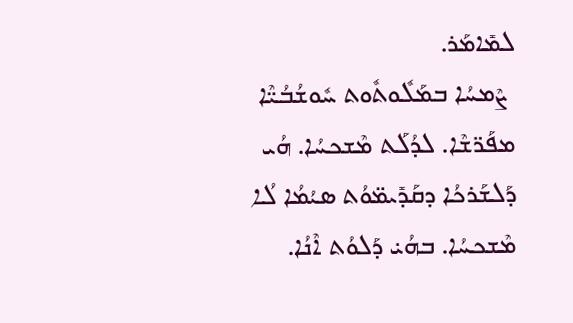ܠܡܺܐܡܰܪ.
 ܨܶܡܚܳܐ ܒܡܰܠܽܘܬܽܘܬ ܚܽܘܫܳܒܳܝ̈ܶܐ ܡܦܰܪ̈ܫܶܐ. ܠܕܳܠܰܬ ܡܶܫܟܚܳܐ. ܗܳܝ ܕܰܠܫܰܪܟܳܐ ܕܩܰܕܺܝܡ̈ܘܳܬ ܣܝܳܡܳܐ ܠܳܐ ܡܶܫܟܚܳܐ. ܒܗܳܝ̇ ܕܰܠܘܳܬ ܐܶܢܳܐ.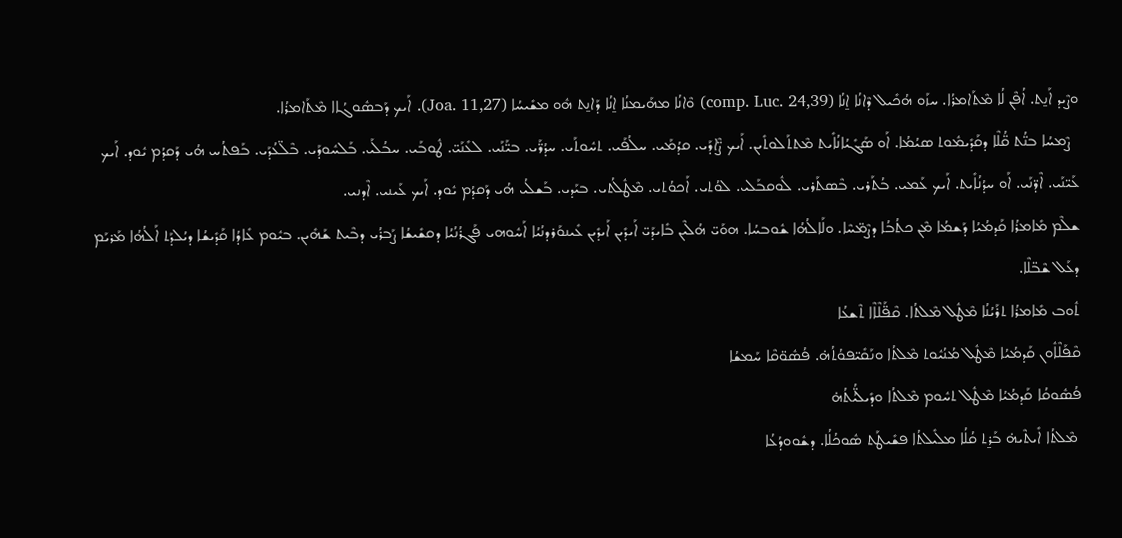ܘܨܶܝܕ ܐܰܢ̱ܬ. ܐܳܦܶܢ ܠܳܐ ܡܶܬܰܐܡܪܳܐ. ܚܙܰܘ ܗܳܟܺܝܠ ܕܶܐܢܳܐ ܐ̱ܢܳܐ (comp. Luc. 24,39) ܘܶܐܢܳܐ ܡܗܰܝܡܢܳܐ ܐ̱ܢܳܐ ܕܰܐܢ̱ܬ ܗܽܘ ܡܫܺܝܚܳܐ (Joa. 11,27). ܐܰܝܟ ܕܰܒܣܽܘܓܳܐܐ ܡܶܬܰܐܡܪܳܐ.
  ܨܶܡܚܳܐ ܒܢ̈ܳܬ ܩ̈ܳܠܶܐ ܕܩܰܕܺܝܡܽܘܬ ܣܝܳܡܳܐ. ܐܰܘ ܣܰܓܺܝܳܐܢܳܐܺܝܬ ܡܶܬܬܰܠܘܬܺܝܢ. ܐܰܝܟ ܨ̈ܶܐܕܰܝ. ܩܕܳܡܰܝ. ܚܠܳܦܰܝ. ܬܚܽܘܬܰܝ. ܚܕܳܪ̈ܰܝ. ܒܝ̈ܰܢܰܝ. ܠܥܺܢܰܝ̈. ܛܽܘܒܰܝ. ܚܒܳܠܰܝ. ܒܰܠܚܽܘܕܰܝ. ܒܶܠ̈ܥܳܕܰܝ. ܒܰܦܬܳܚ ܗܳܝ ܕܰܩܕܳܡ ܝܽܘܕ. ܐܰܝܟ ܥܰܝ̈ܢܰܝ. ܐܶܕ̈ܢܰܝ. ܐܰܘ ܚܕܳܢܳܐܺܝܬ. ܐܰܝܟ ܥܰܡܝ. ܒܳܬܰܪܝ. ܒܶܣܬܰܪܝ. ܠܽܘܩܒܰܠܝ. ܠܘܳܬܝ. ܐܰܟܘܳܬܝ. ܡܶܛܽܠܳܬܝ. ܒܝܰܕܝ. ܒܰܫܠܳܝ ܗܳܝ ܕܰܩܕܳܡ ܝܽܘܕ. ܐܰܝܟ ܥܰܝܢܝ. ܐܶܕܢܝ.
ܫܠܶܡ ܡܺܐܡܪܳܐ ܩܰܕܡܳܝܳܐ ܕܰܫܡܳܐ ܡܶܢ ܟܬܳܒܳܐ ܕܨܶܡ̈ܚܶܐ. ܘܠܰܐܠܳܗܳܐ ܫܽܘܒܚܳܐ. ܗܘܰܝ̈ ܗܳܠܶܝܢ ܒܺܐܝܕܰܝ̈ ܐܰܝܕܺܝܢ ܐܰܝܕܺܝܢ ܥܺܝܢܘܰܪܕܢܳܝܳܐ ܐܰܚܽܘܗܝ ܦܰܓܪܳܢܳܝܳܐ ܕܩܫܺܝܫܳܐ ܨܰܒܪܳܝ ܕܒܶܝܬ ܫܰܗܺܝܢ. ܒܝܽܘܡ ܥܺܐܕܳܐ ܩܰܕܺܝܫܳܐ ܕܝܳܠܕܰܬ ܐܰܠܳܗܳܐ ܡܰܪܝܰܡ ܕܥܰܠ ܫܶܒ̈ܠܶܐ.
ܬܽܘܒ ܡܺܐܡܪܳܐ ܬܪܰܝܳܢܳܐ ܡܶܛܽܠ ܡܶܠܬܳܐ. ܩܶܦ̈ܰܠܶܐܶܐ ܬܶܫܥܳܐ
ܩܶܦܰܠܶܐܽܘܢ ܩܰܕܡܳܝܳܐ ܡܶܛܽܠ ܡܳܢܳܝܽܘܬ ܡܶܠܬܳܐ ܘܢܰܩܺܝ̈ܦܘܳܬܳܗ̇. ܦܳܣܽܘ̈ܩܶܐ ܚܰܡܫܳܐ
ܦܳܣܽܘܩܳܐ ܩܰܕܡܳܝܳܐ ܡܶܛܽܠ ܬܚܽܘܡ ܡܶܠܬܳܐ ܘܕܺܝܠ̈ܳܝܳܬܳܗ̇
 ܡܶܠܬܳܐ ܐܺܝܬܶܝܗ̇ ܒܰܪ̱ܬ ܩܳܠܳܐ ܡܠܺܝܠܬܳܐ ܦܫܺܝܛܰܬ ܣܽܘܟܳܠܳܐ. ܕܫܽܘܘܕܳܥܳܐ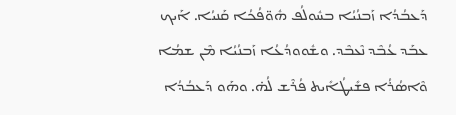ܕܰܥܒܳܕܳܐ ܙܰܒܢܳܝܳܐ ܒܚܽܘܠܳܦ ܗܽܘ̈ܦܳܟܳܐ ܩܰܢܝܳܐ. ܐܰܝܟ ܥܒܰܕ ܥܳܒܶܕ ܢܶܥܒܶܕ. ܘܫܽܘܘܕܳܥܳܐ ܙܰܒܢܳܝܳܐ ܡܶܢ ܫܡܳܐ ܘܶܐܣܳܪܳܐ ܦܫܺܝܛܳܐܺܝܬ ܦܳܪܶܫ ܠܳܗ̇. ܘܗܰܘ ܕܰܥܒܳܕܳܐ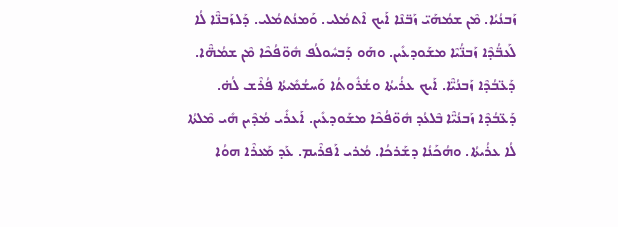ܙܰܒܢܳܝܳܐ. ܡܶܢ ܫܡܳܗܰܝ̈ ܙܰܒ̈ܢܶܐ ܐܰܝܟ ܐܶܬܡܳܠܝ. ܘܰܡܢܳܬܡܳܠܝ. ܕܰܠܙܰܒܢ̈ܶܐ ܠܳܐ ܠܰܥܒ̈ܳܕܶܐ ܙܰܒܢ̈ܳܝܶܐ ܡܫܰܘܕܥܺܝܢ. ܘܗܰܘ ܕܰܒܚܽܘܠܳܦ ܗܽܘ̈ܦܳܟܶܐ ܡܶܢ ܫܡܳܗ̈ܶܐ. ܕܰܥ̈ܒܳܕܶܐ ܙܰܒܢܳܝ̈ܶܐ. ܐܰܝܟ ܥܪܳܝܬܳܐ ܘܫܳܪܽܘܬܳܐ ܘܰܚܫܳܡܺܝܬܳܐ ܦܳܪܶܫ ܠܳܗ̇. ܕܰܥ̈ܒܳܕܶܐ ܙܰܒܢܳܝ̈ܶܐ ܒܶܠܥܳܕ ܗܽܘ̈ܦܳܟܶܐ ܡܫܰܘܕܥܺܝܢ. ܐܰܥܪܺܝ ܡܳܕܶܝܢ ܗܺܝ ܡܶܠܬܳܐ ܠܳܐ ܥܪܳܝܬܳܐ. ܘܗܳܟܰܢܳܐ ܕܫܰܪܟܳܐ. ܡܳܪܝ ܐܰܦܪܶܝܡ. ܥܰܕ ܡܰܥܪܶܐ ܗܘܳܐ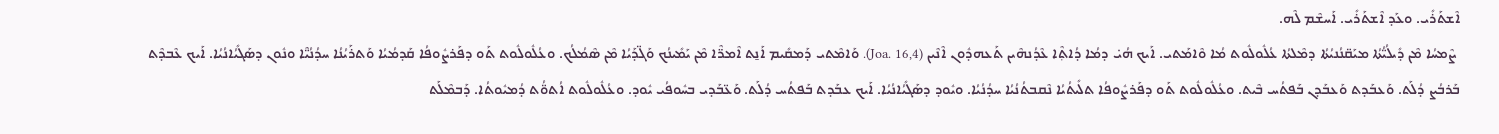ܐܶܫܬܰܪܺܝ. ܘܥܰܕ ܐܶܫܬܰܪܺܝ. ܐܰܚܫܶܡ ܠܶܗ.
 ܨܶܡܚܳܐ ܡܶܢ ܕܺܝܠܳܝ̈ܳܬܳܐ ܡܝܰܩ̈ܢܳܢܝܳܬܳܐ ܕܡܶܠܬܳܐ ܥܳܠܽܘܠܽܘܬ ܡܳܐ ܘܶܐܡܰܬܝ. ܐܰܝܟ ܗܳܝ̇ ܕܡܳܐ ܕܳܐܬ݂ܶܐ ܥܶܕܳܢܗܶܝܢ ܬܰܥܗܕܽܘܢ ܐܶܢܶܝܢ (Joa. 16,4). ܘܰܐܡܶܬܝ ܕܰܡܩܺܝܡ ܐܰܢ̱ܬ ܐܶܡܪ̈ܶܐ ܡܶܢ ܝܰܡܺܝܢܳܟ ܘܰܓ̈ܕܰܝܳܐ ܡܶܢ ܣܶܡܳܠܳܟ. ܘܥܳܠܽܘܠܽܘܬ ܬܰܘ ܕܦܰܪܨܽܘܦܳܐ ܩܰܕܡܳܝܳܐ ܘܰܬܪܰܝܳܢܳܐ ܚܕܳܢܳܝ̈ܶܐ ܘܢܽܘܢ ܕܣܰܓܺܝܳܐܢܳܝܳܐ. ܐܰܝܟ ܥܶܒܕܶܬ ܒܰܪܒܳܨ ܕܳܠܰܬ. ܘܰܥܒܰܕܬ ܘܰܥܒܰܕܢ ܒܰܦܬܳܚ ܒܶܝܬ. ܘܥܳܠܽܘܠܽܘܬ ܬܰܘ ܕܦܰܪܨܽܘܦܳܐ ܬܠܺܝܬܳܝܳܐ ܢܶܩܒܬܳܢܳܝܳܐ ܚܕܳܢܳܝܳܐ. ܘܝܽܘܕ ܕܣܰܓܺܝܳܐܢܳܝܳܐ. ܐܰܝܟ ܥܒܰܕܬ ܒܰܦܬܳܚ ܕܳܠܰܬ. ܘܰܥ̈ܒܰܕܝ ܒܚܽܘܦܳܝ ܝܽܘܕ. ܘܥܳܠܽܘܠܽܘܬ ܐܳܬܘ̈ܳܬ ܕܳܡܝܽܘܬܳܐ. ܕܰܒܡܶܠܰܬ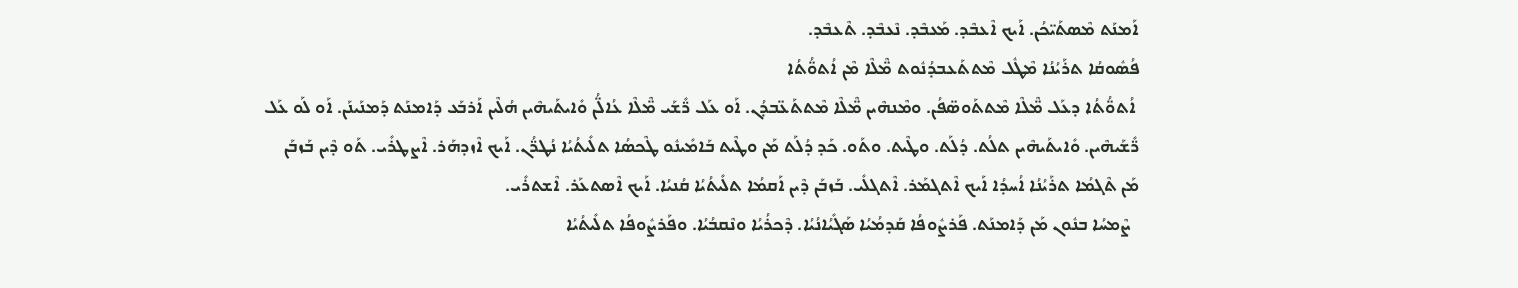ܐܰܡܢܰܬ ܡܶܣܬܰܝ̈ܟܳܢ. ܐܰܝܟ ܐܶܥܒܶܕ. ܡܰܥܒܶܕ. ܢܶܥܒܶܕ. ܬܶܥܒܶܕ.
ܦܳܣܽܘܩܳܐ ܬܪܰܝܳܢܳܐ ܡܶܛܽܠ ܡܶܬܬܰܥܒܕܳܢܽܘܬ ܡ̈ܶܠܶܐ ܡܶܢ ܐܳܬܘ̈ܳܬܳܐ
 ܐܳܬܘ̈ܳܬܳܐ ܕܥܰܠ ܡ̈ܶܠܶܐ ܡܶܬܬܰܘܣ̈ܦܳܢ. ܘܡܶܢܗܶܝܢ ܡ̈ܶܠܶܐ ܡܶܬܬܰܥ̈ܒܕܳܢ. ܐܰܘ ܥܰܠ ܪ̈ܺܫܰܝ ܡ̈ܶܠܶܐ ܥܳܐܠ̈ܳܢ ܘܺܐܝܬܰܝܗܶܝܢ ܗܳܠܶܝܢ ܐܰܪܒܰܥ ܕܰܐܡܢܰܬ ܕܰܡܢܰܝܢܰܢ. ܐܰܘ ܠܰܘ ܥܰܠ ܪ̈ܺܫܰܝܗܶܝܢ. ܘܺܐܝܬܰܝܗܶܝܢ ܬܠܳܬ. ܕܳܠܰܬ. ܘܛܶܝܬ. ܘܬܰܘ. ܟܰܕ ܕܳܠܰܬ ܡܰܢ ܘܛܶܝܬ ܒܰܐܡܺܝܢܽܘ ܛܶܟܣܳܐ ܬܠܺܝܬܳܝܳܐ ܢܳܛܪ̈ܳܢ. ܐܰܝܟ ܐܶܙܕܗܰܪ. ܐܶܨܛܪܺܝ. ܬܰܘ ܕܶܝܢ ܒܰܙܒܰܢ ܡܰܢ ܬܶܓܡܳܐ ܬܪܰܝܳܢܳܐ ܐܳܚܕܳܐ ܐܰܝܟ ܐܶܬܓܡܰܪ. ܐܶܬܓܠܺܝ. ܒܰܙܒܰܢ ܕܶܝܢ ܐܰܩܡܳܐ ܬܠܺܝܬܳܝܳܐ ܩܳܢܝܳܐ. ܐܰܝܟ ܐܶܣܬܥܰܪ. ܐܶܫܬܪܺܝ.
  ܨܶܡܚܳܐ ܒܢܽܘܢ ܡܰܢ ܕܰܐܡܢܰܬ. ܦܰܪܨܽܘܦܳܐ ܩܰܕܡܳܝܳܐ ܣܰܓܺܝܳܐܢܳܝܳܐ. ܕܶܟܪܳܝܳܐ ܘܢܶܩܒܳܝܳܐ. ܘܦܰܪܨܽܘܦܳܐ ܬܠܺܝܬܳܝܳܐ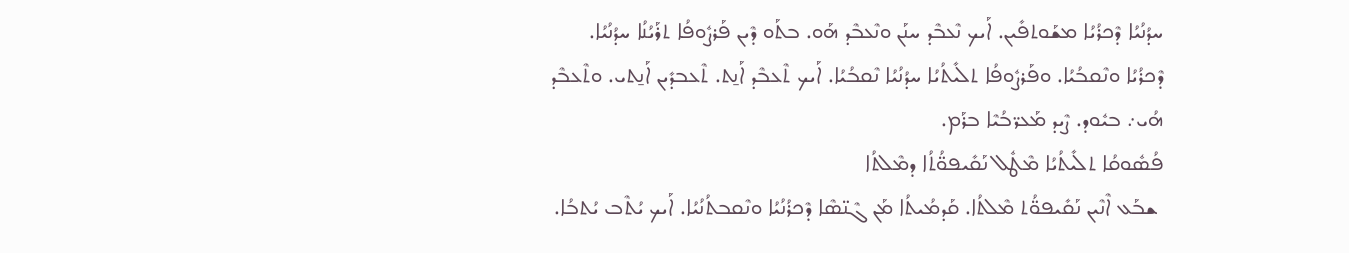ܚܕܳܢܳܝܳܐ ܕܶܟܪܳܝܳܐ ܡܫܰܘܬܦܺܝܢ. ܐܰܝܟ ܢܶܥܒܶܕ ܚܢܰܢ ܘܢܶܥܒܶܕ ܗܰܘ. ܒܬܰܘ ܕܶܝܢ ܦܰܪܨܽܘܦܳܐ ܬܪܰܝܳܢܳܐ ܚܕܳܢܳܝܳܐ. ܕܶܟܪܳܝܳܐ ܘܢܶܩܒܳܝܳܐ. ܘܦܰܪܨܽܘܦܳܐ ܬܠܺܝܬܳܝܳܐ ܚܕܳܢܳܝܳܐ ܢܶܩܒܳܝܳܐ. ܐܰܝܟ ܬܶܥܒܶܕ ܐܰܢ̱ܬ. ܬܶܥܒܕܺܝܢ ܐܰܢ̱ܬܝ. ܘܬܶܥܒܶܕ ܗܳܝ܇ ܒܝܽܘܕ. ܨܶܝܕ ܡܰܥܪ̈ܒܳܝܶܐ ܒܪܰܡ.
ܦܳܣܽܘܩܳܐ ܬܠܺܝܬܳܝܳܐ ܡܶܛܽܠ ܢܰܩܺܝܦܘ̈ܳܬܳܐ ܕܡܶܠܬܳܐ
 ܫܒܰܥ ܐܶܢܶܝܢ ܢܰܩܺܝܦܘ̈ܳܬ ܡܶܠܬܳܐ. ܩܰܕܡܳܝܬܳܐ ܡܰܢ ܓܶܢ̈ܣܶܐ ܕܶܟܪܳܢܳܝܳܐ ܘܢܶܩܒܬܳܢܳܝܳܐ. ܐܰܝܟ ܝܳܬܶܒ ܝܳܬܒܳܐ.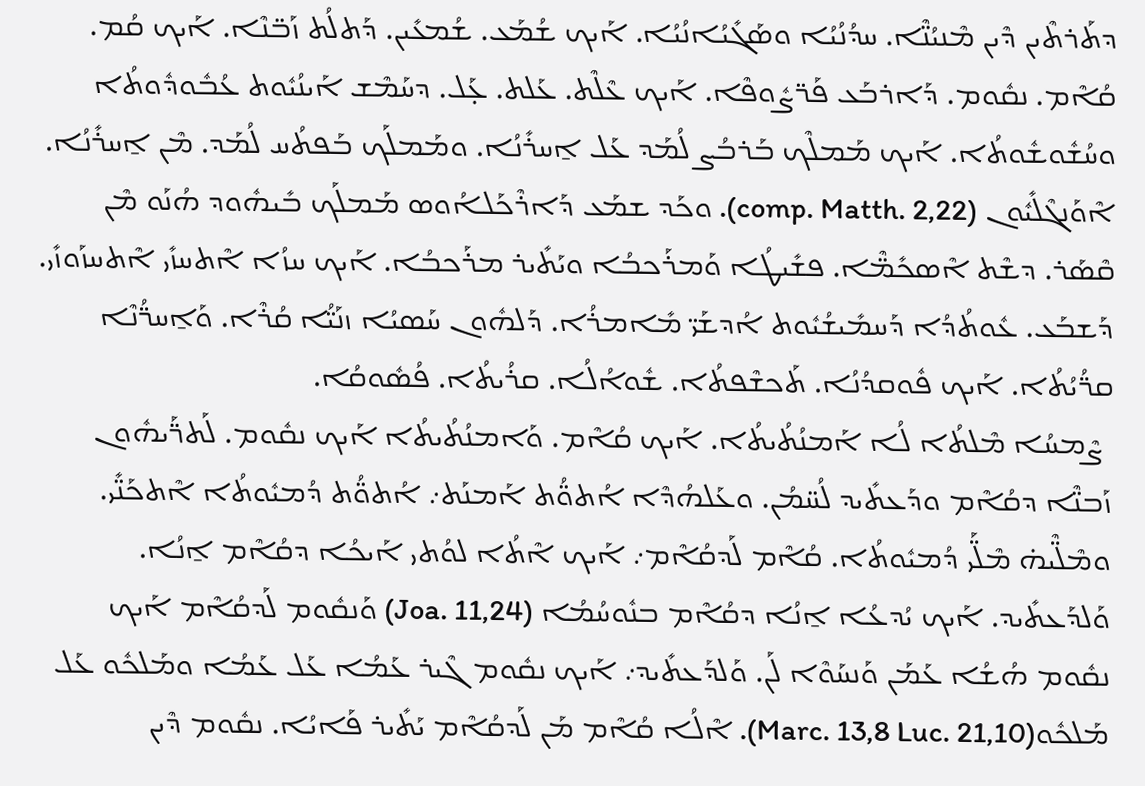ܕܬܰܪܬܶܝܢ ܕܶܝܢ ܡܶܢܝܳܢ̈ܶܐ. ܚܕܳܢܳܝܳܐ ܘܣܰܓܺܝܳܐܢܳܝܳܐ. ܐܰܝܟ ܫܳܡܰܥ. ܫܳܡܥܺܝܢ. ܕܰܬܠܳܬ ܙܰܒ̈ܢܶܐ. ܐܰܝܟ ܩܳܡ. ܩܳܐܶܡ. ܢܩܽܘܡ. ܕܰܐܪܒܰܥ ܦܰܪ̈ܨܽܘܦܶܐ. ܐܰܝܟ ܥܶܠܶܬ. ܥܰܠܬ. ܥ̣ܰܠ. ܕܚܰܡܶܫ ܐܰܝܢܳܝܽܘܬ ܥܳܒܽܘܕܽܘܬܳܐ ܘܚܳܫܽܘܫܽܘܬܳܐ. ܐܰܝܟ ܡܰܡܠܶܟ ܒܰܪܒܳܨ ܠܳܡܰܕ ܥܰܠ ܐ̱ܚܪܺܢܳܐ. ܘܡܰܡܠܰܟ ܒܰܦܬܳܚ ܠܳܡܰܕ. ܡܶܢ ܐ̱ܚܪܺܢܳܐ. ܐܶܘܰܢܓܶܠܺܝܽܘܢ (comp. Matth. 2,22). ܘܟܰܕ ܫܡܰܥ ܕܰܐܪܶܟܰܠܐܳܘܣ ܡܰܡܠܰܟ ܒܺܝܗܽܘܕ ܗܳܢܰܘ ܡܶܢ ܩܶܣܰܪ. ܕܫܶܬ ܐܶܣܟܺܡ̈ܶܐ. ܦܫܺܝܛܳܐ ܘܰܡܪܰܟܒܳܐ ܘܝܰܬܺܝܪ ܡܪܰܟܒܳܐ. ܐܰܝܟ ܚܙܳܐ ܐܶܬܚܙܺܝ ܐܶܬܚܙܰܘܙܺܝ. ܕܰܫܒܰܥ. ܥܽܘܬܳܕܳܐ ܕܰܚܡܺܝܫܳܝܽܘܬ ܐܳܕܫܰܝ̈ ܡܺܐܡܪܳܐ. ܕܰܠܗܽܘܢ ܚܰܣܝܳܐ ܙܢܰܝ̈ܳܐ ܩܳܪܶܐ. ܘܰܐ̱ܚܪ̈ܳܢܶܐ ܩܪ̈ܳܝܳܬܳܐ. ܐܰܝܟ ܦܽܘܩܕܳܢܳܐ. ܬܰܟܫܶܦܬܳܐ. ܫܽܘܐܳܠܳܐ. ܩܪܳܝܬܳܐ. ܦܳܣܽܘܩܳܐ.
 ܨܶܡܚܳܐ ܡܶܠܬܳܐ ܠܳܐ ܐܰܡܢܳܬܳܝܬܳܐ. ܐܰܝܟ ܩܳܐܶܡ. ܘܰܐܡܢܳܬܳܝܬܳܐ ܐܰܝܟ ܢܩܽܘܡ. ܠܰܬܪ̈ܰܝܗܽܘܢ ܙܰܒܢ̈ܶܐ ܕܩܳܐܶܡ ܘܕܰܥܬܺܝܕ ܠܳܚ̈ܡܳܢ. ܘܥܰܠܗܳܕܶܐ ܐܳܬܘ̈ܳܬ ܐܰܡܢܰܬ܇ ܐܳܬܘ̈ܳܬ ܕܳܡܝܽܘܬܳܐ ܐܶܬܟܰܢ̈ܺܝ. ܘܡܶܠ̈ܶܝܗ̇ ܡܶܠ̈ܰܝ ܕܳܡܝܽܘܬܳܐ. ܩܳܐܶܡ ܠܰܕܩܳܐܶܡ܇ ܐܰܝܟ ܐܶܬܳܐ ܠܘܳܬܝ ܐܰܝܟܳܐ ܕܩܳܐܶܡ ܐ̱ܢܳܐ. ܘܰܠܕܰܥܬܺܝܕ. ܐܰܝܟ ܝܳܕܥܳܐ ܐ̱ܢܳܐ ܕܩܳܐܶܡ ܒܢܽܘܚܳܡܳܐ (Joa. 11,24) ܘܰܢܩܽܘܡ ܠܰܕܩܳܐܶܡ ܐܰܝܟ ܢܩܽܘܡ ܗܳܫܳܐ ܥܰܡܰܢ ܘܰܢܚܰܘܶܐ ܠܰܢ. ܘܰܠܕܰܥܬܺܝܕ܇ ܐܰܝܟ ܢܩܽܘܡ ܓܶܝܪ ܥܰܡܳܐ ܥܰܠ ܥܰܡܳܐ ܘܡܰܠܟܽܘ ܥܰܠ ܡܰܠܟܽܘ(Marc. 13,8 Luc. 21,10). ܐܶܠܳܐ ܩܳܐܶܡ ܡܰܢ ܠܰܕܩܳܐܶܡ ܝܰܬܺܝܪ ܦܰܐܝܳܐ. ܢܩܽܘܡ ܕܶܝܢ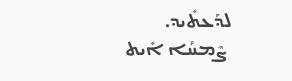ܠܕܰܥܬܺܝܕ.
 ܨܶܡܚܳܐ ܐܺܝܬ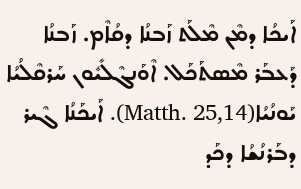ܐܰܝܟܳܐ ܕܡܶܢ ܡܶܠܰܬ ܙܰܒܢܳܐ ܕܩܳܐܶܡ. ܙܰܒܢܳܐ ܕܰܥܒܰܪ ܡܶܣܬܰܟܰܠ. ܐܶܘܰܢܓܶܠܺܝܽܘܢ ܚܰܪܩܶܠܳܝܳܐ ܝܰܘܢܳܝܳܐ(Matth. 25,14). ܐܰܝܟܰܢܳܐ ܓܶܝܪ ܕܒܰܪܢܳܫܳܐ ܕܟܰܕ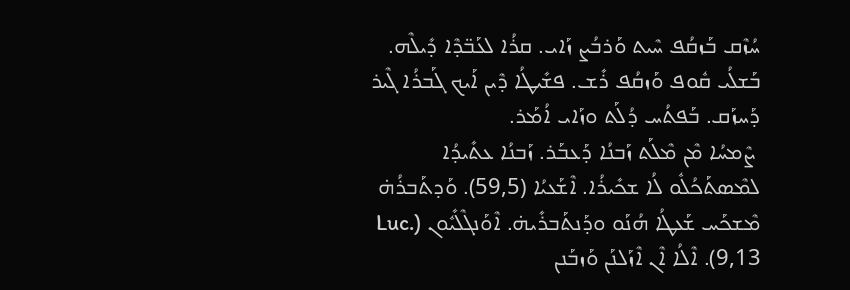ܚܳܙܶܩ ܒܰܙܩܳܦ ܚܶܝܬ ܘܰܪܒܳܨ ܙܰܐܝ. ܩܪܳܐ ܠܥܰܒ̈ܕܶܐ ܕܺܝܠܶܗ. ܒܰܫܠܳܝ ܩܽܘܦ ܘܰܙܩܳܦ ܪܺܫ. ܦܫܺܝܛܳܐ ܕܶܝܢ ܐܰܝܟ ܓܰܒܪܳܐ ܓܶܝܪ ܕܰܚܙܰܩ. ܒܰܦܬܳܚ ܕܳܠܰܬ ܘܙܰܐܝ ܐܳܡܰܪ.
 ܨܶܡܚܳܐ ܡܶܢ ܡܶܠܰܬ ܙܰܒܢܳܐ ܕܰܥܒܰܪ. ܙܰܒܢܳܐ ܥܬܺܝܕܳܐ ܠܡܶܣܬܰܟܳܠܽܘ ܠܳܐ ܫܟܺܝܪܳܐ. ܐܶܫܰܥܝܳܐ (59,5). ܘܰܕܬܰܒܪܳܗ̇ ܡܶܫܟܰܚ ܫܰܥܛܳܐ ܗܳܢܰܘ ܘܕܰܢܬܰܒܪܺܝܗ̇. ܐܶܘܰܢܓܶܠܺܝܽܘܢ (Luc. 9,13). ܐܶܠܳܐ ܐܶܢ ܐܶܙܰܠܢܰܢ ܘܰܙܒܰܢܢ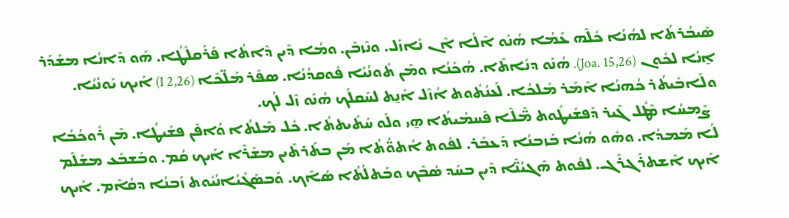ܣܰܝܒܳܪܬܳܐ ܠܗܳܢܳܐ ܟܽܠܶܗ ܥܰܡܳܐ ܗܳܢܰܘ ܐܶܠܳܐ ܐܶܢ ܢܺܐܙܰܠ. ܘܢܶܙܒܶܢ. ܘܡܳܐ ܕܶܝܢ ܕܶܐܬܳܐ ܦܰܪܰܩܠܺܛܳܐ. ܗܰܘ ܕܶܐܢܳܐ ܡܫܰܕܰܪ ܐ̱ܢܳܐ ܠܟܽܘܢ (Joa. 15,26). ܗܳܢܰܘ ܕܢܺܐܬܶܐ. ܗܳܟܰܢܳܐ ܘܡܶܢ ܬܽܘܢܳܝܳܐ ܦܽܘܩܕܳܢܳܐ. ܣܦܰܪ ܡܰܠ̈ܟܶܐ (I 2,26) ܐܰܝܟ ܝܰܘܢܳܝܳܐ. ܘܠܰܐܒܺܝܬܳܪ ܟܳܗܢܳܐ ܐܶܡܰܪ ܡܰܠܟܳܐ. ܠܰܥܢܳܬܽܘܬ ܐܳܙܶܠ ܐܰܢ̱ܬ ܠܚܰܩܠܳܟ ܗܳܢܰܘ ܙܶܠ ܠܳܟ.
  ܨܶܡܚܳܐ ܡܶܛܽܠ ܓܶܝܪ ܕܰܦܫܺܝܛܽܘܬ ܡ̈ܶܠܶܐ ܦܶܚܡܳܝܬܳܐ ܗ̱ܝ ܘܠܰܘ ܚܰܬܺܝܬܬܳܐ. ܟܽܠ ܡܶܠܬܳܐ ܘܳܐܦܶܢ ܦܫܺܝܛܳܐ. ܡܶܢ ܪܽܘܟܳܒܳܐ ܠܳܐ ܡܰܡܕܳܐ. ܘܗܽܘ ܗܳܢܳܐ ܒܰܙܒܢܳܐ ܕܰܥܒܰܪ. ܠܦܽܘܬ ܐܳܬܘ̈ܳܬܳܐ ܡܰܢ ܒܬܰܪܬܶܝܢ ܡܫܰܪܶܐ ܐܰܝܟ ܩܳܡ. ܘܒܰܫܒܰܥ ܡܫܰܠܶܡ ܐܰܝܟ ܐܶܫܬܪܰܓܪܰܓ. ܠܦܽܘܬ ܗܶܓܝܳܢ̈ܶܐ ܕܶܝܢ ܒܚܰܕ ܣܳܒܶܟ ܘܒܰܬܠܳܬܳܐ ܣܳܐܶܟ. ܘܰܒܣܰܓܺܝܳܐܢܳܝܽܘܬ ܙܰܒܢܳܐ ܕܩܳܐܶܡ. ܐܰܝܟ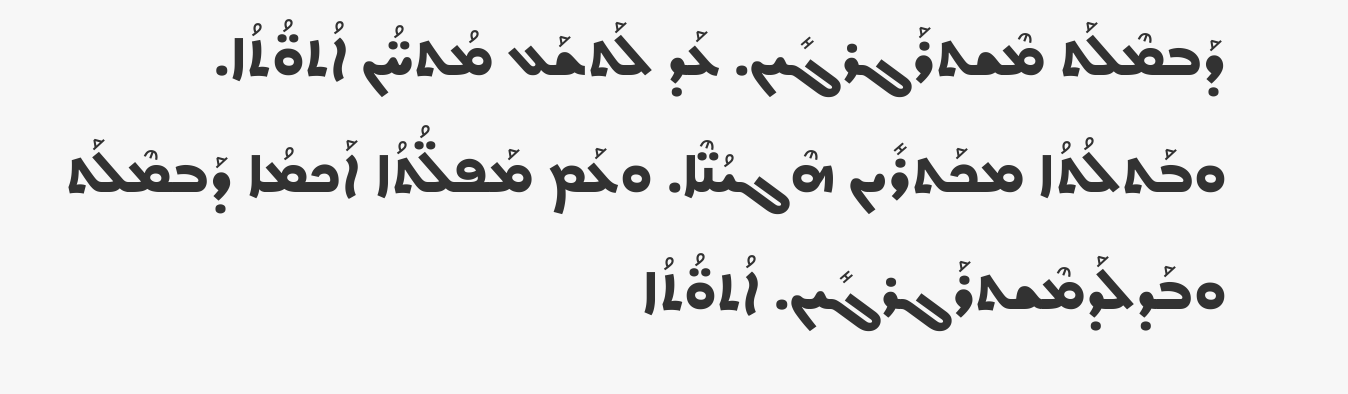ܕܰܒܡܶܠܰܬ ܡܶܫܬܪܰܓܪܓܺܝܢ. ܥܰܕ ܠܰܬܫܰܥ ܡܳܬܚ̈ܳܢ ܐܳܬܘ̈ܳܬܳܐ. ܘܒܰܬܠܳܬܳܐ ܡܟܰܬܪܺܝܢ ܗܶܓܝܳܢ̈ܶܐ. ܘܥܰܡ ܡܰܦܠ̈ܳܬܳܐ ܐܰܟܡܳܐ ܕܰܒܡܶܠܰܬ ܘܒܰܕܠܰܕܡܶܫܬܪܰܓܪܓܺܝܢ. ܐܳܬܘ̈ܳܬܳܐ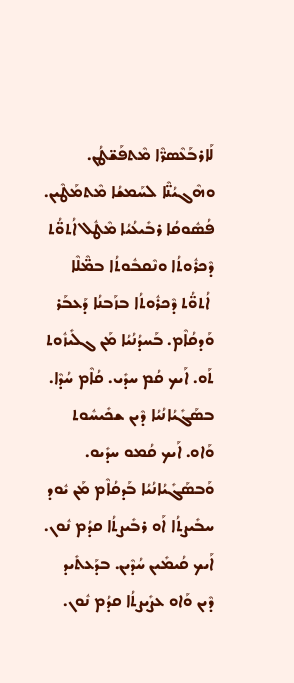ܠܰܐܪܒܰܥܶܣܪ̈ܶܐ ܡܶܬܦܰܫ̈ܛܳܢ. ܘܗܶܓܝܳܢ̈ܶܐ ܠܚܰܡܫܳܐ ܡܶܬܡܰܛܶܝܢ.
ܦܳܣܽܘܩܳܐ ܪܒܺܝܥܳܝܳܐ ܡܶܛܽܠ ܐܳܬܘ̈ܳܬ ܕܶܟܪܽܘܬܳܐ ܘܢܶܩܒܽܘܬܳܐ ܒܡ̈ܶܠܶܐ
 ܐܳܬܘ̈ܳܬ ܕܶܟܪܽܘܬܳܐ ܒܙܰܒܢܳܐ ܕܰܥܒܰܪ ܘܰܕܩܳܐܶܡ. ܒܰܚܕܳܢܳܝܳܐ ܡܰܢ ܓܠܺܝܙܽܘܬ ܬܰܘ. ܐܰܝܟ ܩܳܡ ܚܕܺܝ. ܩܳܐܶܡ ܚܳܕܶܐ. ܒܣܰܓܺܝܳܐܢܳܝܳܐ ܕܶܝܢ ܫܟܺܝܚܽܘܬ ܘܰܐܘ. ܐܰܝܟ ܩܳܡܘ ܚܕܺܝܘ. ܘܰܒܣܰܓܺܝܳܐܢܳܝܳܐ ܒܰܕܩܳܐܶܡ ܡܰܢ ܝܽܘܕ ܚܒܺܝܨܬܳܐ ܐܰܘ ܪܒܺܝܨܬܳܐ ܩܕܳܡ ܢܽܘܢ. ܐܰܝܟ ܩܳܝܡܺܝܢ ܚܳܕܶܝܢ. ܒܕܰܥܬܺܝܕ ܕܶܝܢ ܘܰܐܘ ܥܨܺܝܨܬܳܐ ܩܕܳܡ ܢܽܘܢ.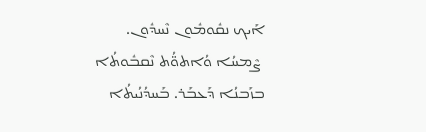ܐܰܝܟ ܢܩܽܘܡܽܘܢ ܢܶܚܕܽܘܢ.
 ܨܶܡܚܳܐ ܘܳܐܬܘ̈ܳܬ ܢܶܩܒܽܘܬܳܐ ܒܙܰܒܢܳܐ ܕܰܥܒܰܪ. ܒܰܚܕܳܢܳܝܬܳܐ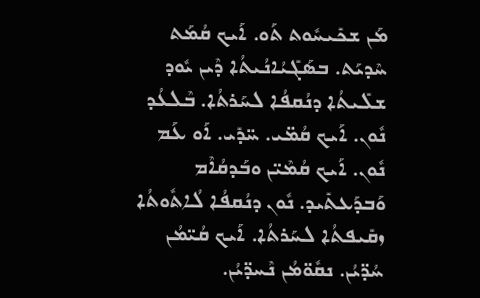ܡܰܢ ܫܟܺܝܚܽܘܬ ܬܰܘ. ܐܰܝܟ ܩܳܡܰܬ ܚܶܕܝܰܬ. ܒܣܰܓܺܝܳܐܢܳܝܬܳܐ ܕܶܝܢ ܝܽܘܕ ܫܠܺܝܬܳܐ ܕܢܳܩܦܳܐ ܠܚܰܪܬܳܐ. ܒܶܠܥܳܕ ܢܽܘܢ. ܐܰܝܟ ܩܳܡ̈ܝ. ܚ̈ܕܺܝ. ܐܰܘ ܥܰܡ ܢܽܘܢ. ܐܰܝܟ ܩܳܡܶܝ̈ܢ ܘܒܰܕܩܳܐܶܡ ܘܰܒܕܰܥܬܺܝܕ. ܢܽܘܢ ܕܢܳܩܦܳܐ ܠܳܐܬܽܘܬܳܐ ܙܩܺܝܦܬܳܐ ܠܚܰܪܬܳܐ. ܐܰܝܟ ܩܳܝ̈ܡܳܢ ܚܳܕ̈ܝܳܢ. ܢܩܽܘ̈ܡܳܢ ܢܶܚܕ̈ܝܳܢ.